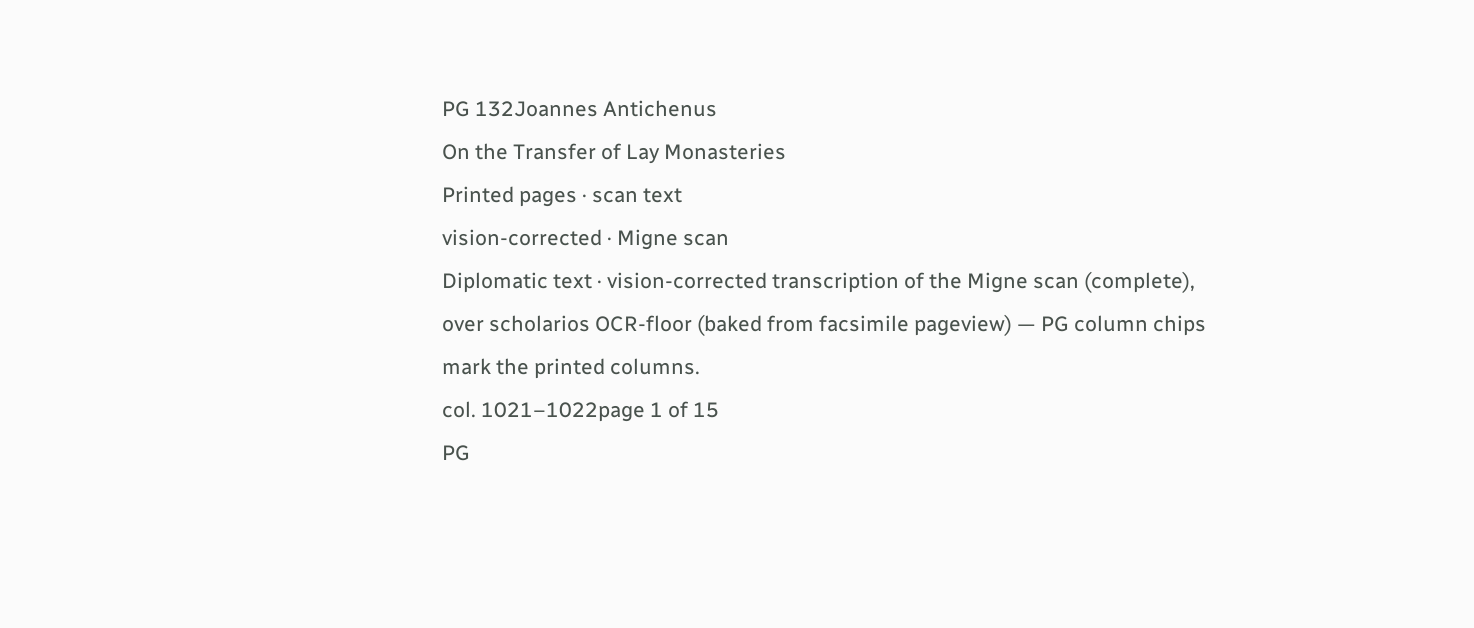PG 132Joannes Antichenus
On the Transfer of Lay Monasteries
Printed pages · scan text
vision-corrected · Migne scan
Diplomatic text · vision-corrected transcription of the Migne scan (complete), over scholarios OCR-floor (baked from facsimile pageview) — PG column chips mark the printed columns.
col. 1021–1022page 1 of 15
PG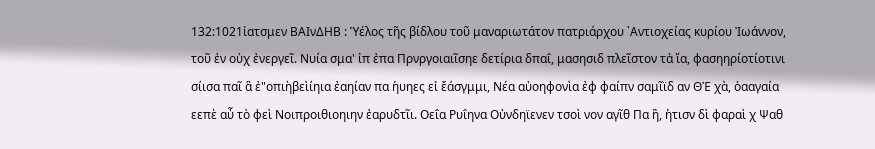132:1021ἰατσμεν ΒΑΙνΔΗΒ : Ὑέλος τῆς βίδλου τοῦ μαναριωτάτον πατριάρχου ᾿Αντιοχείας κυρίου Ἰωάννον, τοῦ ἐν οὐχ ἐνεργεῖ. Νυία σμα' ἰπ ἐπα Πρνργοιαιῖσηε δετίρια δπαΐ, μασησιδ πλεῖστον τἀ ἴα, φασηηρίοτίοτινι σίισα παῖ ἃ ἐ"οπιὴβεὶίηια ἐαηίαν πα ἡυηες εἰ ἔάσγμμι, Νέα αὐοηφονὶα ἐφ φαίπν σαμῖϊδ αν ΘῈ χὰ, ὁααγαία εεπὲ αὖ τὸ φεὶ Νοιπροιθιοηιην ἐαρυδτῖι. Οεΐα Ρυΐηνα Οὐνδηϊενεν τσοὶ νον αγῖθ Πα ἢ, ἡτισν δὶ φαραὶ χ Ψαθ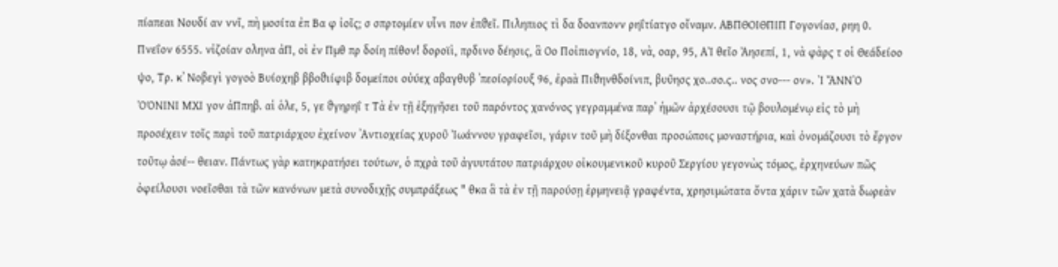πίαπεαι Νουδί αν ννῖ, πὴ μοσίτα ἐπ Βα φ ἰοῖς; σ σπρτομίεν υἷνι πον ἐπϑεῖ. Πιληπιος τὶ δα δοανπονν ρηΐτίατγο οἴναμν. ΑΒΠΘΟΙΘΠΙΠ Γογονίασ, ρηη 0. Πνεΐον 6555. νἰζοίαν οληνα ἀΠ, οὶ ἐν Πμθ πρ δοίη πίθον! δοροϊὶ, πρδινο δέησις, ἃ Οο Ποἰπιογνίο, 18, νὰ, οαρ, 95, ΑἸ θεῖο Ἀησεπί, 1, νὰ φὰρς τ οἱ Θεάδείοο ψο, Τρ. κ᾿ Νοβεγὶ γογοὸ Βυίοχηβ ββοϑιίφιβ δομείποι οὐύεχ αβαγθυβ ᾿πεοίορίουξ 96, ἐραὰ Πιϑηνθδοίνιπ, βυῦησς χο..σο.ς.. νος σνο--- ον». Ὶ ἌΝΝῸ ὈΌΝΙΝΙ ΜΧΙ γον ἀΠπηβ. αἱ ὁλε, 5, γε ϑγηρηΐ τ Τὰ ἐν τῇ ἐξηγῆσει τοῦ παρόντος χανόνος γεγραμμένα παρ᾽ ἡμῶν ἀρχέσουσι τῷ βουλομένῳ εἰς τὸ μὴ προσέχειν τοῖς παρὶ τοῦ πατριάρχου ἐχείνον ᾿Αντιοχείας χυροῦ Ἰωάννου γραφεῖσι, γάριν τοῦ μὴ δίξονθαι προσώποις μοναστήρια, καὶ ὀνομάζουσι τὸ ἔργον τοῦτῳ ἀσέ-- θειαν. Πάντως γὰρ κατηκρατήσει τούτων, ὁ πχρὰ τοῦ ἀγυυτάτου πατριάρχου οἰκουμενικοῦ κυροῦ Σεργίου γεγονὼς τόμος, ἐρχηνεύων πῶς ὀφείλουσι νοεῖσθαι τὰ τῶν κανόνων μετὰ συνοδιχῇς συμπράξεως " θκα ἃ τὰ ἐν τῇ παρούσῃ ἑρμηνειᾷ γραφέντα, χρησιμώτατα ὄντα χάριν τῶν χατὰ δωρεὰν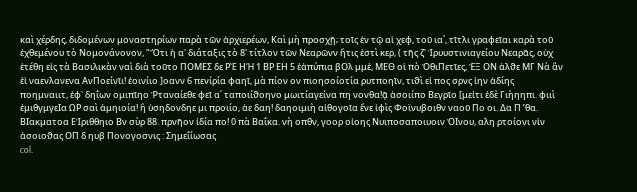καὶ χέρδης, διδομένων μοναστηρίων παρὰ τῶν ἀρχιερέων, Καὶ μὴ προσχῇ; τοῖς ἐν τῷ αἱ χεφ, τοῦ ια΄, τῖτλι γραφεῖαι καρὰ τοῦ ἐχθεμένου τὸ Νομονάνονον, "Ὅτι ἡ α' διάταξις τὸ 8' τίτλον τῶν Νεαρῶνν ἥτις ἐστὶ κερ, ( τῆς ζ' Ἰρυυστινιαγείου Νεαρᾶς, οὐχ ἐτέθη εἰς τὰ Βασιλικὰν ναὶ διὰ τοῦτο ΠΟΜΕΣ δε ΡῈ ΗΉ 1 ΒΡ ΕΗ 5 ἐἀπύπια βΟλ μμἐ, ΜΕΘ οἱ πὸ ὈθιΠετῖες, ἘΞ ΟΝ ἀλϑε ΜΓ Νὰ ἂν ἐἰ ναενλανενα ΑνΠοείνῖι! ἐοινίιο ]οανν 6 πενίρία φαηῖ, μὰ πίον ον πιοησοίοτία ρυτποηῖν, τιϑὶ εἰ πος σρνς ἰην ἀδίης ποημναιιτ, ἐφ᾽ δηΐων ομιπῖηο Ῥταναίεθε φεῖ α΄ ταποιίϑοηνο μωιτίαγείνα πη νονθα!ᾷ ἀσοιίπο Βεγρῖο [μεἰτι ἐδὲ Γιὴηηπι. φιιὶ ἐμιθγμγεΙα ΩΡ σαὶ ἀμηιοία! ἢ ὑσηδονδηε μι προιίο, ἀε δαη! δαηοιμιὴ αἰθογοῖα ἔνε ἰφὶς Φοϊνυβοιθν ναοῦ Πο οι. Δα Π ’θα. ΒΙακματοα ΕἸριθθηιο Βν σὺρ 88. πρνῆον ἰδία πο! 0 πὰ Βαΐκα. νὴ οπθν, γοορ οἰοης Νυιποσαποιυοιν ὈΙνου, αλη ρτοίονι νἱν ἀσοιοϑας ΟΠ δ ηυβ Πονογοσνις : Σημεΐίωσας
col.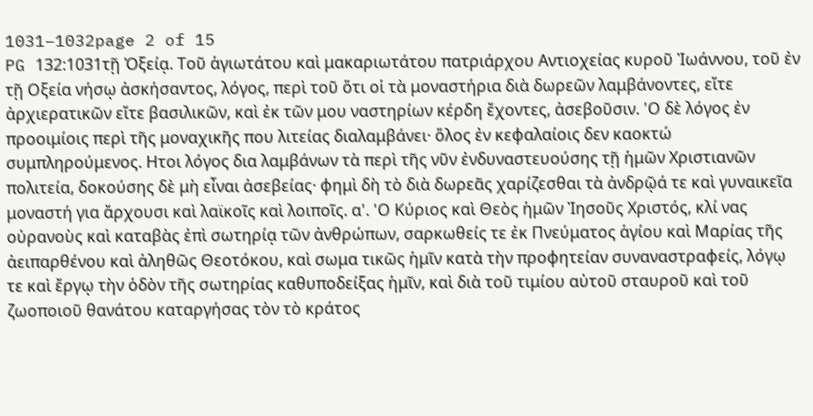1031–1032page 2 of 15
PG 132:1031τῇ Ὀξείᾳ. Τοῦ ἁγιωτάτου καὶ μακαριωτάτου πατριάρχου Αντιοχείας κυροῦ Ἰωάννου, τοῦ ἐν τῇ Οξεία νήσῳ ἀσκήσαντος, λόγος, περὶ τοῦ ὅτι οἱ τὰ μοναστήρια διὰ δωρεῶν λαμβάνοντες, εἴτε ἀρχιερατικῶν εἴτε βασιλικῶν, καὶ ἐκ τῶν μου ναστηρίων κέρδη ἔχοντες, ἀσεβοῦσιν. 'Ο δὲ λόγος ἐν προοιμίοις περὶ τῆς μοναχικῆς που λιτείας διαλαμβάνει· ὅλος ἐν κεφαλαίοις δεν καοκτώ συμπληρούμενος. Ητοι λόγος δια λαμβάνων τὰ περὶ τῆς νῦν ἐνδυναστευούσης τῇ ἡμῶν Χριστιανῶν πολιτεία, δοκούσης δὲ μὴ εἶναι ἀσεβείας· φημὶ δὴ τὸ διὰ δωρεᾶς χαρίζεσθαι τὰ ἀνδρῷά τε καὶ γυναικεῖα μοναστή για ἄρχουσι καὶ λαϊκοῖς καὶ λοιποῖς. α'. 'Ο Κύριος καὶ Θεὸς ἡμῶν Ἰησοῦς Χριστός, κλί νας οὐρανοὺς καὶ καταβὰς ἐπὶ σωτηρίᾳ τῶν ἀνθρώπων, σαρκωθείς τε ἐκ Πνεύματος ἁγίου καὶ Μαρίας τῆς ἀειπαρθένου καὶ ἀληθῶς Θεοτόκου, καὶ σωμα τικῶς ἡμῖν κατὰ τὴν προφητείαν συναναστραφείς, λόγῳ τε καὶ ἔργῳ τὴν ὁδὸν τῆς σωτηρίας καθυποδείξας ἡμῖν, καὶ διὰ τοῦ τιμίου αὐτοῦ σταυροῦ καὶ τοῦ ζωοποιοῦ θανάτου καταργήσας τὸν τὸ κράτος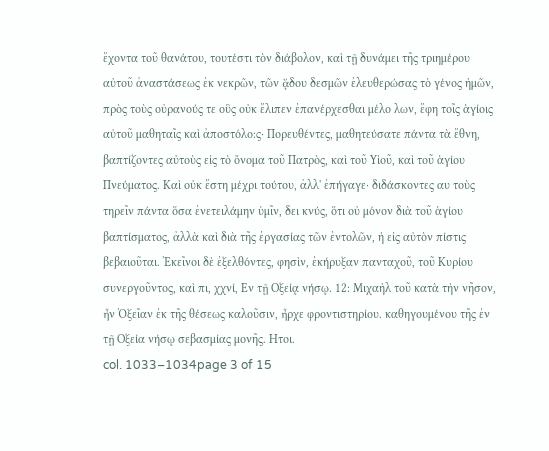ἔχοντα τοῦ θανάτου, τουτέστι τὸν διάβολον, καὶ τῇ δυνάμει τῆς τριημέρου αὐτοῦ ἀναστάσεως ἐκ νεκρῶν, τῶν ᾅδου δεσμῶν ἐλευθερώσας τὸ γένος ἡμῶν, πρὸς τοὺς οὐρανούς τε οὓς οὐκ ἔλιπεν ἐπανέρχεσθαι μέλο λων, ἔφη τοῖς ἁγίοις αὐτοῦ μαθηταῖς καὶ ἀποστόλο:ς· Πορευθέντες, μαθητεύσατε πάντα τὰ ἔθνη, βαπτίζοντες αὐτοὺς εἰς τὸ ὄνομα τοῦ Πατρὸς, καὶ τοῦ Υἱοῦ, καὶ τοῦ ἁγίου Πνεύματος. Καὶ οὐκ ἔστη μέχρι τούτου, ἀλλ' ἐπήγαγε· διδάσκοντες αυ τοὺς τηρεῖν πάντα ὅσα ἐνετειλάμην ὑμῖν, δει κνύς, ὅτι οὐ μόνον διὰ τοῦ ἁγίου βαπτίσματος, ἀλλὰ καὶ διὰ τῆς ἐργασίας τῶν ἐντολῶν, ἡ εἰς αὐτὸν πίστις βεβαιοῦται. Ἐκεῖνοι δὲ ἐξελθόντες, φησὶν, ἐκήρυξαν πανταχοῦ, τοῦ Κυρίου συνεργοῦντος, καὶ πι, χχνί, Εν τῇ Οξείᾳ νήσῳ. 12: Μιχαὴλ τοῦ κατὰ τὴν νῆσον, ἦν Ὀξεῖαν ἐκ τῆς θέσεως καλοῦσιν, ἦρχε φροντιστηρίου. καθηγουμένου τῆς ἐν τῇ Οξεία νήσῳ σεβασμίας μονῆς. Ητοι.
col. 1033–1034page 3 of 15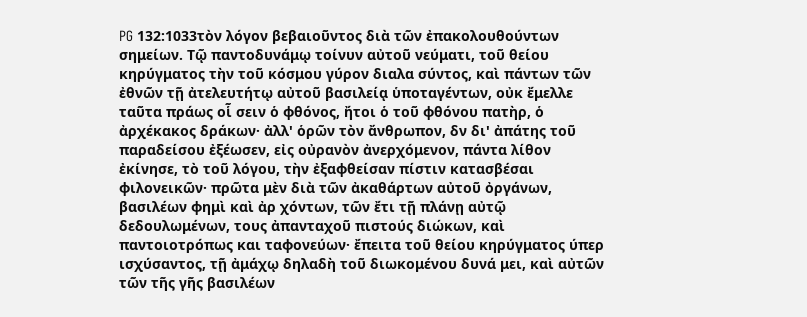PG 132:1033τὸν λόγον βεβαιοῦντος διὰ τῶν ἐπακολουθούντων σημείων. Τῷ παντοδυνάμῳ τοίνυν αὐτοῦ νεύματι, τοῦ θείου κηρύγματος τὴν τοῦ κόσμου γύρον διαλα σύντος, καὶ πάντων τῶν ἐθνῶν τῇ ἀτελευτήτῳ αὐτοῦ βασιλείᾳ ὑποταγέντων, οὐκ ἔμελλε ταῦτα πράως οἷ σειν ὁ φθόνος, ἤτοι ὁ τοῦ φθόνου πατὴρ, ὁ ἀρχέκακος δράκων· ἀλλ' ὁρῶν τὸν ἄνθρωπον, δν δι' ἀπάτης τοῦ παραδείσου ἐξέωσεν, εἰς οὐρανὸν ἀνερχόμενον, πάντα λίθον ἐκίνησε, τὸ τοῦ λόγου, τὴν ἐξαφθείσαν πίστιν κατασβέσαι φιλονεικῶν· πρῶτα μὲν διὰ τῶν ἀκαθάρτων αὐτοῦ ὀργάνων, βασιλέων φημὶ καὶ ἀρ χόντων, τῶν ἔτι τῇ πλάνῃ αὐτῷ δεδουλωμένων, τους ἀπανταχοῦ πιστούς διώκων, καὶ παντοιοτρόπως και ταφονεύων· ἔπειτα τοῦ θείου κηρύγματος ύπερ ισχύσαντος, τῇ ἀμάχῳ δηλαδὴ τοῦ διωκομένου δυνά μει, καὶ αὐτῶν τῶν τῆς γῆς βασιλέων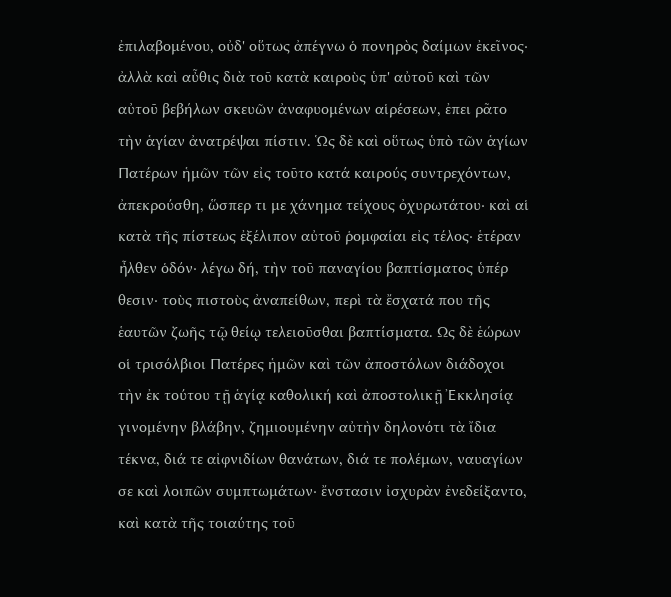ἐπιλαβομένου, οὐδ' οὕτως ἀπέγνω ὁ πονηρὸς δαίμων ἐκεῖνος· ἀλλὰ καὶ αὖθις διὰ τοῦ κατὰ καιροὺς ὑπ' αὐτοῦ καὶ τῶν αὐτοῦ βεβήλων σκευῶν ἀναφυομένων αἱρέσεων, ἐπει ρᾶτο τὴν ἁγίαν ἀνατρέψαι πίστιν. Ὡς δὲ καὶ οὕτως ὑπὸ τῶν ἁγίων Πατέρων ἡμῶν τῶν εἰς τοῦτο κατά καιρούς συντρεχόντων, ἀπεκρούσθη, ὥσπερ τι με χάνημα τείχους ὀχυρωτάτου· καὶ αἱ κατὰ τῆς πίστεως ἐξέλιπον αὐτοῦ ῥομφαίαι εἰς τέλος· ἑτέραν ἦλθεν ὁδόν· λέγω δή, τὴν τοῦ παναγίου βαπτίσματος ὑπέρ θεσιν· τοὺς πιστοὺς ἀναπείθων, περὶ τὰ ἔσχατά που τῆς ἑαυτῶν ζωῆς τῷ θείῳ τελειοῦσθαι βαπτίσματα. Ως δὲ ἑώρων οἱ τρισόλβιοι Πατέρες ἡμῶν καὶ τῶν ἀποστόλων διάδοχοι τὴν ἐκ τούτου τῇ ἁγίᾳ καθολική καὶ ἀποστολικῇ Ἐκκλησίᾳ γινομένην βλάβην, ζημιουμένην αὐτὴν δηλονότι τὰ ἴδια τέκνα, διά τε αἰφνιδίων θανάτων, διά τε πολέμων, ναυαγίων σε καὶ λοιπῶν συμπτωμάτων· ἔνστασιν ἰσχυρὰν ἐνεδείξαντο, καὶ κατὰ τῆς τοιαύτης τοῦ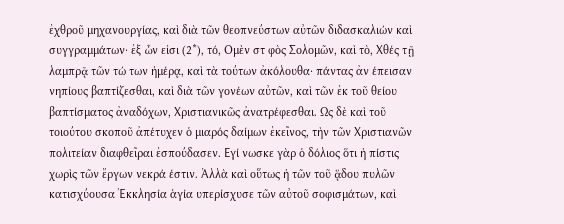ἐχθροῦ μηχανουργίας, καὶ διὰ τῶν θεοπνεύστων αὐτῶν διδασκαλιών καὶ συγγραμμάτων· ἐξ ὧν εἰσι (2*), τό, Ομὲν στ φὸς Σολομῶν, καὶ τὸ, Χθές τῇ λαμπρᾷ τῶν τώ των ἡμέρᾳ, καὶ τὰ τούτων ἀκόλουθα· πάντας ἀν έπεισαν νηπίους βαπτίζεσθαι, καὶ διὰ τῶν γονέων αὐτῶν, καὶ τῶν ἐκ τοῦ θείου βαπτίσματος ἀναδόχων, Χριστιανικῶς ἀνατρέφεσθαι. Ως δὲ καὶ τοῦ τοιούτου σκοποῦ ἀπέτυχεν ὁ μιαρός δαίμων ἐκεῖνος, τὴν τῶν Χριστιανῶν πολιτείαν διαφθεῖραι ἐσπούδασεν. Εγί νωσκε γὰρ ὁ δόλιος ὅτι ἡ πίστις χωρὶς τῶν ἔργων νεκρά έστιν. Ἀλλὰ καὶ οὕτως ἡ τῶν τοῦ ᾅδου πυλῶν κατισχύουσα Ἐκκλησία ἁγία υπερίσχυσε τῶν αὐτοῦ σοφισμάτων, καὶ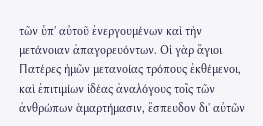τῶν ὑπ' αὐτοῦ ἐνεργουμένων καὶ τὴν μετάνοιαν ἀπαγορευόντων. Οἱ γὰρ ἅγιοι Πατέρες ἡμῶν μετανοίας τρόπους ἐκθέμενοι, καὶ ἐπιτιμίων ἰδέας ἀναλόγους τοῖς τῶν ἀνθρώπων ἁμαρτήμασιν, ἔσπευδον δι' αὐτῶν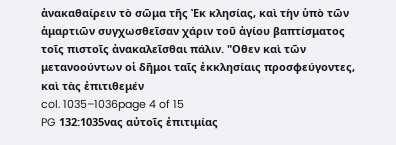ἀνακαθαίρειν τὸ σῶμα τῆς Ἐκ κλησίας, καὶ τὴν ὑπὸ τῶν ἁμαρτιῶν συγχωσθεῖσαν χάριν τοῦ ἁγίου βαπτίσματος τοῖς πιστοῖς ἀνακαλεῖσθαι πάλιν. "Οθεν καὶ τῶν μετανοούντων οἱ δῆμοι ταῖς ἐκκλησίαις προσφεύγοντες, καὶ τὰς ἐπιτιθεμέν
col. 1035–1036page 4 of 15
PG 132:1035νας αὐτοῖς ἐπιτιμίας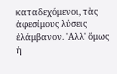καταδεχόμενοι, τὰς ἀφεσίμους λύσεις ἐλάμβανον. 'Αλλ' ὅμως ἡ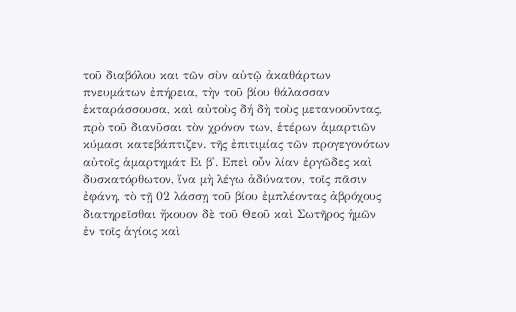τοῦ διαβόλου και τῶν σὺν αὐτῷ ἀκαθάρτων πνευμάτων ἐπήρεια, τὴν τοῦ βίου θάλασσαν ἑκταράσσουσα, καὶ αὐτοὺς δή δὴ τοὺς μετανοοῦντας, πρὸ τοῦ διανῦσαι τὸν χρόνον των, ἑτέρων ἁμαρτιῶν κύμασι κατεβάπτιζεν. τῆς ἐπιτιμίας τῶν προγεγονότων αὐτοῖς ἁμαρτημάτ Ει β'. Επεὶ οὖν λίαν ἐργῶδες καὶ δυσκατόρθωτον, ἵνα μὴ λέγω ἀδύνατον, τοῖς πᾶσιν ἐφάνη, τὸ τῇ 02 λάσσῃ τοῦ βίου ἐμπλέοντας ἀβρόχους διατηρεῖσθαι ἤκουον δὲ τοῦ Θεοῦ καὶ Σωτῆρος ἡμῶν ἐν τοῖς ἁγίοις καὶ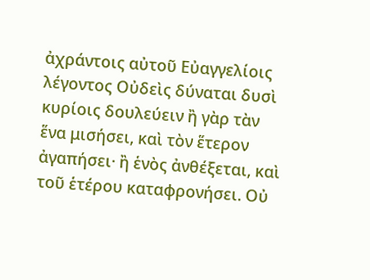ἀχράντοις αὐτοῦ Εὐαγγελίοις λέγοντος Οὐδεὶς δύναται δυσὶ κυρίοις δουλεύειν ἢ γὰρ τὰν ἕνα μισήσει, καὶ τὸν ἕτερον ἀγαπήσει· ἢ ἑνὸς ἀνθέξεται, καὶ τοῦ ἑτέρου καταφρονήσει. Οὐ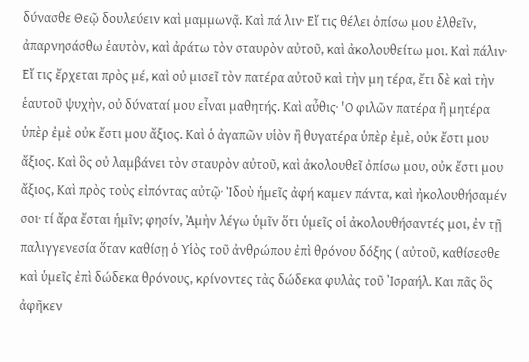δύνασθε Θεῷ δουλεύειν καὶ μαμμωνᾷ. Καὶ πά λιν· Εἴ τις θέλει ὀπίσω μου ἐλθεῖν, ἀπαρνησάσθω ἑαυτὸν, καὶ ἀράτω τὸν σταυρὸν αὐτοῦ, καὶ ἀκολουθείτω μοι. Καὶ πάλιν· Εἴ τις ἔρχεται πρὸς μέ, καὶ οὐ μισεῖ τὸν πατέρα αὐτοῦ καὶ τὴν μη τέρα, ἔτι δὲ καὶ τὴν ἑαυτοῦ ψυχὴν, οὐ δύναταί μου εἶναι μαθητής. Καὶ αὖθις· 'Ο φιλῶν πατέρα ἢ μητέρα ὑπὲρ ἐμὲ οὐκ ἔστι μου ἄξιος. Καὶ ὁ ἀγαπῶν υἱὸν ἢ θυγατέρα ὑπὲρ ἐμὲ, οὐκ ἔστι μου ἄξιος. Καὶ ὃς οὐ λαμβάνει τὸν σταυρὸν αὐτοῦ, καὶ ἀκολουθεῖ ὀπίσω μου, οὐκ ἔστι μου ἄξιος, Καὶ πρὸς τοὺς εἰπόντας αὐτῷ· Ἰδοὺ ἡμεῖς ἀφή καμεν πάντα, καὶ ἠκολουθήσαμέν σοι· τί ἄρα ἔσται ἡμῖν; φησίν, Ἀμὴν λέγω ὑμῖν ὅτι ὑμεῖς οἱ ἀκολουθήσαντές μοι, ἐν τῇ παλιγγενεσία ὅταν καθίσῃ ὁ Υἱὸς τοῦ ἀνθρώπου ἐπὶ θρόνου δόξης ( αὐτοῦ, καθίσεσθε καὶ ὑμεῖς ἐπὶ δώδεκα θρόνους, κρίνοντες τὰς δώδεκα φυλὰς τοῦ ᾿Ισραήλ. Και πᾶς ὃς ἀφῆκεν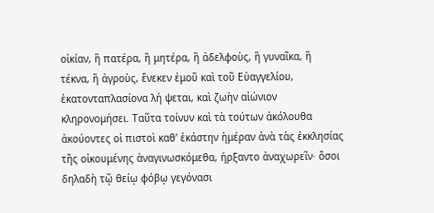οἰκίαν, ἢ πατέρα, ἢ μητέρα, ἢ ἀδελφοὺς, ἢ γυναῖκα, ἢ τέκνα, ἢ ἀγροὺς, ἕνεκεν ἐμοῦ καὶ τοῦ Εὐαγγελίου, ἑκατονταπλασίονα λή ψεται, καὶ ζωὴν αἰώνιον κληρονομήσει. Ταῦτα τοίνυν καὶ τὰ τούτων ἀκόλουθα ἀκούοντες οἱ πιστοὶ καθ' ἑκάστην ἡμέραν ἀνὰ τὰς ἐκκλησίας τῆς οἰκουμένης ἀναγινωσκόμεθα, ήρξαντο ἀναχωρεῖν· ὅσοι δηλαδὴ τῷ θείῳ φόβῳ γεγόνασι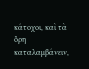κάτοχοι, καὶ τὰ ὄρη καταλαμβάνειν,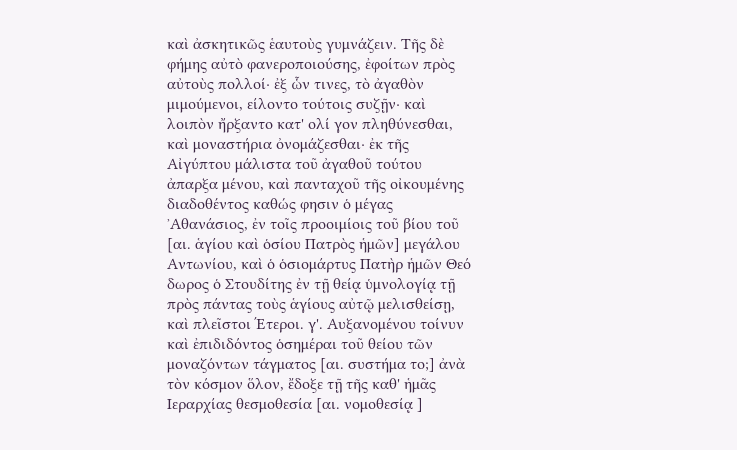καὶ ἀσκητικῶς ἑαυτοὺς γυμνάζειν. Τῆς δὲ φήμης αὐτὸ φανεροποιούσης, ἐφοίτων πρὸς αὐτοὺς πολλοί· ἐξ ὧν τινες, τὸ ἀγαθὸν μιμούμενοι, είλοντο τούτοις συζῇν· καὶ λοιπὸν ἤρξαντο κατ' ολί γον πληθύνεσθαι, καὶ μοναστήρια ὀνομάζεσθαι· ἐκ τῆς Αἰγύπτου μάλιστα τοῦ ἀγαθοῦ τούτου ἀπαρξα μένου, καὶ πανταχοῦ τῆς οἰκουμένης διαδοθέντος καθώς φησιν ὁ μέγας ᾿Αθανάσιος, ἐν τοῖς προοιμίοις τοῦ βίου τοῦ [αι. ἁγίου καὶ ὁσίου Πατρὸς ἡμῶν] μεγάλου Αντωνίου, καὶ ὁ ὁσιομάρτυς Πατὴρ ἡμῶν Θεό δωρος ὁ Στουδίτης ἐν τῇ θείᾳ ὑμνολογίᾳ τῇ πρὸς πάντας τοὺς ἁγίους αὐτῷ μελισθείσῃ, καὶ πλεῖστοι Έτεροι. γ'. Αυξανομένου τοίνυν καὶ ἐπιδιδόντος ὁσημέραι τοῦ θείου τῶν μοναζόντων τάγματος [αι. συστήμα το;] ἀνὰ τὸν κόσμον ὅλον, ἔδοξε τῇ τῆς καθ' ἡμᾶς Ιεραρχίας θεσμοθεσία [αι. νομοθεσίᾳ ]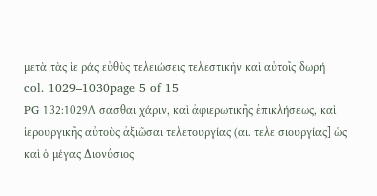μετὰ τὰς ἱε ράς εὐθὺς τελειώσεις τελεστικὴν καὶ αὐτοῖς δωρή
col. 1029–1030page 5 of 15
PG 132:1029Λ σασθαι χάριν, καὶ ἀφιερωτικῆς ἐπικλήσεως, καὶ ἱερουργικῆς αὐτοὺς ἀξιῶσαι τελετουργίας (αι. τελε σιουργίας] ὡς καὶ ὁ μέγας Διονύσιος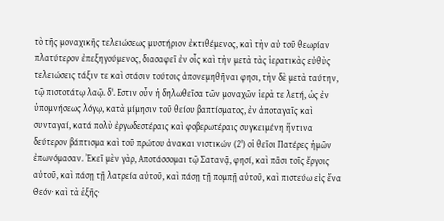τὸ τῆς μοναχικῆς τελειώσεως μυστήριον ἐκτιθέμενος, καὶ τὴν αὐ τοῦ θεωρίαν πλατύτερον ἐπεξηγούμενος, διασαφεῖ ἐν οἷς καὶ τὴν μετὰ τὰς ἱερατικὰς εὐθὺς τελειώσεις τάξιν τε καὶ στάσιν τούτοις ἀπονεμηθῆναι φησι, τὴν δὲ μετὰ ταύτην, τῷ πιστοτάτῳ λαῷ. δ'. Εστιν οὖν ἡ δηλωθεῖσα τῶν μοναχῶν ἱερὰ τε λετή, ὡς ἐν ὑπομνήσεως λόγῳ, κατὰ μίμησιν τοῦ θείου βαπτίσματος, ἐν ἀποταγαῖς καὶ συνταγαί, κατά πολὺ ἐργωδεστέραις καὶ φοβερωτέραις συγκειμένη ἥντινα δεύτερον βάπτισμα καὶ τοῦ πρώτου ἀνακαι νιστικών (2') οἱ θεῖοι Πατέρες ἡμῶν ἐπωνόμασαν. Ἐκεῖ μὲν γὰρ, Αποτάσσομαι τῷ Σατανᾷ, φησί, καὶ πᾶσι τοῖς ἔργοις αὐτοῦ, καὶ πάσῃ τῇ λατρεία αὐτοῦ, καὶ πάσῃ τῇ πομπῇ αὐτοῦ, καὶ πιστεύω εἰς ἕνα Θεόν· καὶ τὰ ἑξῆς·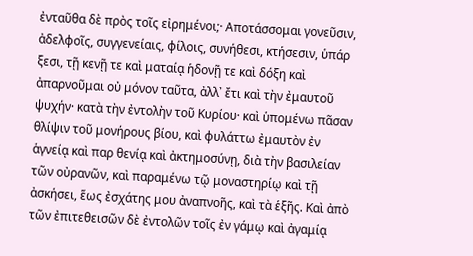ἐνταῦθα δὲ πρὸς τοῖς εἰρημένοι;· Αποτάσσομαι γονεῦσιν, ἀδελφοῖς, συγγενείαις, φίλοις, συνήθεσι, κτήσεσιν, ὑπάρ ξεσι, τῇ κενῇ τε καὶ ματαίᾳ ἡδονῇ τε καὶ δόξη καὶ ἀπαρνοῦμαι οὐ μόνον ταῦτα, ἀλλ᾽ ἔτι καὶ τὴν ἐμαυτοῦ ψυχήν· κατὰ τὴν ἐντολὴν τοῦ Κυρίου· καὶ ὑπομένω πᾶσαν θλίψιν τοῦ μονήρους βίου, καὶ φυλάττω ἐμαυτὸν ἐν ἁγνείᾳ καὶ παρ θενίᾳ καὶ ἀκτημοσύνῃ, διὰ τὴν βασιλείαν τῶν οὐρανῶν, καὶ παραμένω τῷ μοναστηρίῳ καὶ τῇ ἀσκήσει, ἕως ἐσχάτης μου ἀναπνοῆς, καὶ τὰ ἑξῆς. Καὶ ἀπὸ τῶν ἐπιτεθεισῶν δὲ ἐντολῶν τοῖς ἐν γάμῳ καὶ ἀγαμίᾳ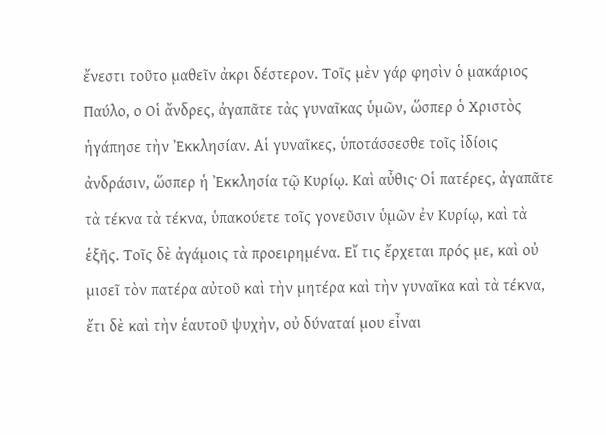ἔνεστι τοῦτο μαθεῖν ἀκρι δέστερον. Τοῖς μὲν γάρ φησὶν ὁ μακάριος Παύλο, ο Οἱ ἄνδρες, ἀγαπᾶτε τὰς γυναῖκας ὑμῶν, ὥσπερ ὁ Χριστὸς ἡγάπησε τὴν Ἐκκλησίαν. Αἱ γυναῖκες, ὑποτάσσεσθε τοῖς ἰδίοις ἀνδράσιν, ὥσπερ ἡ Ἐκκλησία τῷ Κυρίῳ. Καὶ αὖθις· Οἱ πατέρες, ἀγαπᾶτε τὰ τέκνα τὰ τέκνα, ὑπακούετε τοῖς γονεῦσιν ὑμῶν ἐν Κυρίῳ, καὶ τὰ ἑξῆς. Τοῖς δὲ ἀγάμοις τὰ προειρημένα. Εἴ τις ἔρχεται πρός με, καὶ οὐ μισεῖ τὸν πατέρα αὐτοῦ καὶ τὴν μητέρα καὶ τὴν γυναῖκα καὶ τὰ τέκνα, ἔτι δὲ καὶ τὴν ἑαυτοῦ ψυχὴν, οὐ δύναταί μου εἶναι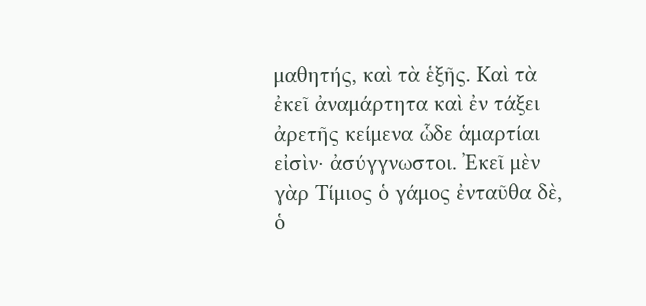μαθητής, καὶ τὰ ἑξῆς. Καὶ τὰ ἐκεῖ ἀναμάρτητα καὶ ἐν τάξει ἀρετῆς κείμενα ὧδε ἁμαρτίαι εἰσὶν· ἀσύγγνωστοι. Ἐκεῖ μὲν γὰρ Τίμιος ὁ γάμος ἐνταῦθα δὲ, ὁ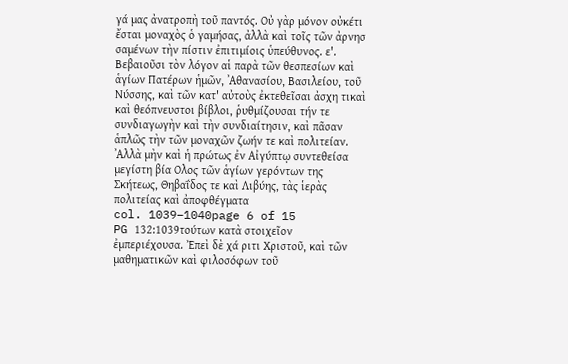γά μας ἀνατροπὴ τοῦ παντός. Οὐ γὰρ μόνον οὐκέτι ἔσται μοναχὸς ὁ γαμήσας, ἀλλὰ καὶ τοῖς τῶν ἀρνησ σαμένων τὴν πίστιν ἐπιτιμίοις ὑπεύθυνος. ε'. Βεβαιοῦσι τὸν λόγον αἱ παρὰ τῶν θεσπεσίων καὶ ἁγίων Πατέρων ἡμῶν, ᾿Αθανασίου, Βασιλείου, τοῦ Νύσσης, καὶ τῶν κατ' αὐτοὺς ἐκτεθεῖσαι ἀσχη τικαὶ καὶ θεόπνευστοι βίβλοι, ῥυθμίζουσαι τήν τε συνδιαγωγὴν καὶ τὴν συνδιαίτησιν, καὶ πᾶσαν ἁπλῶς τὴν τῶν μοναχῶν ζωήν τε καὶ πολιτείαν. ᾿Αλλὰ μὴν καὶ ἡ πρώτως ἐν Αἰγύπτῳ συντεθείσα μεγίστη βία Ολος τῶν ἁγίων γερόντων της Σκήτεως, Θηβαΐδος τε καὶ Λιβύης, τὰς ἱερὰς πολιτείας καὶ ἀποφθέγματα
col. 1039–1040page 6 of 15
PG 132:1039τούτων κατὰ στοιχεῖον ἐμπεριέχουσα. Ἐπεὶ δὲ χά ριτι Χριστοῦ, καὶ τῶν μαθηματικῶν καὶ φιλοσόφων τοῦ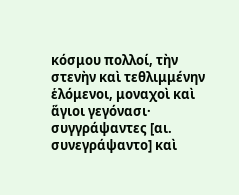κόσμου πολλοί, τὴν στενὴν καὶ τεθλιμμένην ἑλόμενοι, μοναχοὶ καὶ ἅγιοι γεγόνασι· συγγράψαντες [αι. συνεγράψαντο] καὶ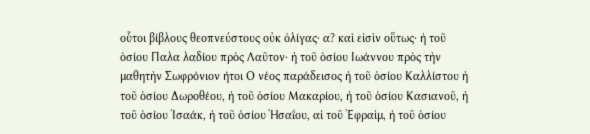οὗτοι βίβλους θεοπνεύστους οὐκ ὀλίγας· α? καὶ εἰσὶν οὕτως· ἡ τοῦ ὁσίου Παλα λαδίου πρὸς Λαῦτον· ἡ τοῦ ὁσίου Ιωάννου πρὸς τὴν μαθητὴν Σωφρόνιον ήτοι Ο νέος παράδεισος ἡ τοῦ ὁσίου Καλλίστου ἡ τοῦ ὁσίου Δωροθέου, ἡ τοῦ ὁσίου Μακαρίου, ἡ τοῦ ὁσίου Κασιανοῦ, ἡ τοῦ ὁσίου Ἰσαάκ, ἡ τοῦ ὁσίου Ἡσαΐου, αἱ τοῦ Ἐφραὶμ, ἡ τοῦ ὁσίου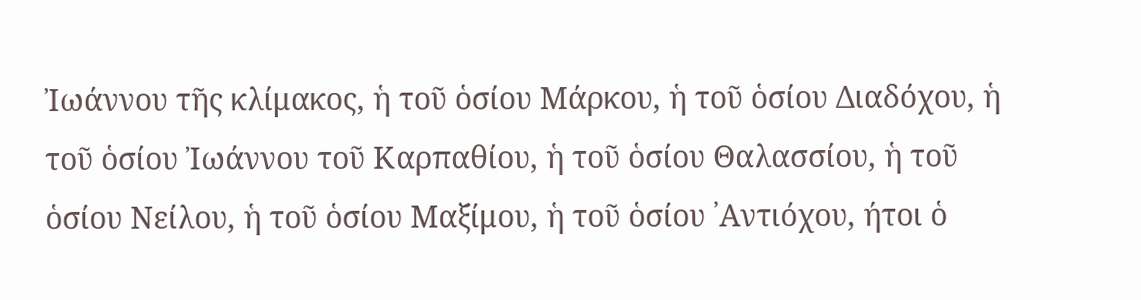Ἰωάννου τῆς κλίμακος, ἡ τοῦ ὁσίου Μάρκου, ἡ τοῦ ὁσίου Διαδόχου, ἡ τοῦ ὁσίου Ἰωάννου τοῦ Καρπαθίου, ἡ τοῦ ὁσίου Θαλασσίου, ἡ τοῦ ὁσίου Νείλου, ἡ τοῦ ὁσίου Μαξίμου, ἡ τοῦ ὁσίου ᾿Αντιόχου, ήτοι ὁ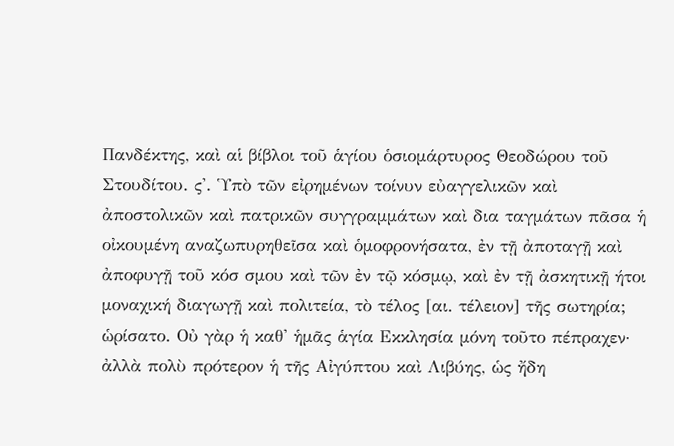Πανδέκτης, καὶ αἱ βίβλοι τοῦ ἁγίου ὁσιομάρτυρος Θεοδώρου τοῦ Στουδίτου. ς'. Ὑπὸ τῶν εἰρημένων τοίνυν εὐαγγελικῶν καὶ ἀποστολικῶν καὶ πατρικῶν συγγραμμάτων καὶ δια ταγμάτων πᾶσα ἡ οἰκουμένη αναζωπυρηθεῖσα καὶ ὁμοφρονήσατα, ἐν τῇ ἀποταγῇ καὶ ἀποφυγῇ τοῦ κόσ σμου καὶ τῶν ἐν τῷ κόσμῳ, καὶ ἐν τῇ ἀσκητικῇ ήτοι μοναχική διαγωγῇ καὶ πολιτεία, τὸ τέλος [αι. τέλειον] τῆς σωτηρία; ὡρίσατο. Οὐ γὰρ ἡ καθ' ἡμᾶς ἁγία Εκκλησία μόνη τοῦτο πέπραχεν· ἀλλὰ πολὺ πρότερον ἡ τῆς Αἰγύπτου καὶ Λιβύης, ὡς ἤδη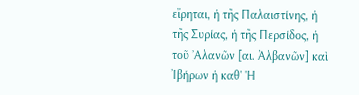εἴρηται, ἡ τῆς Παλαιστίνης, ἡ τῆς Συρίας, ἡ τῆς Περσίδος, ἡ τοῦ ᾿Αλανῶν [αι. Ἀλβανῶν] καὶ Ἰβήρων ἡ καθ' 'Η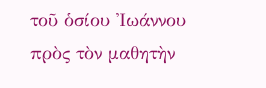τοῦ ὁσίου Ἰωάννου πρὸς τὸν μαθητὴν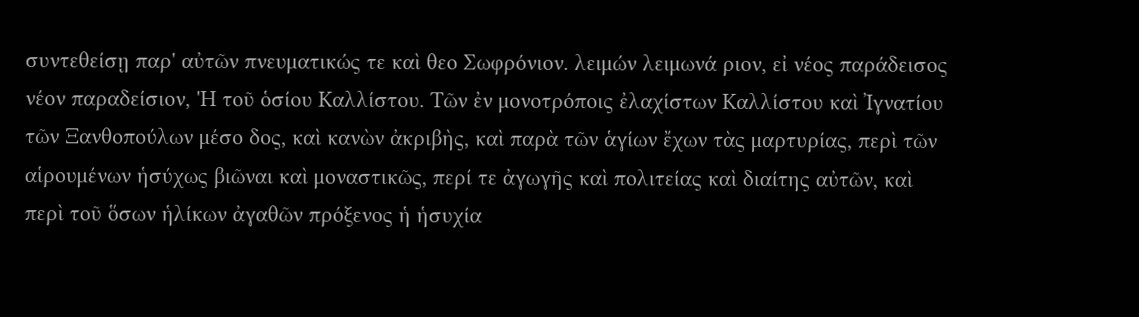συντεθείσῃ παρ' αὐτῶν πνευματικώς τε καὶ θεο Σωφρόνιον. λειμών λειμωνά ριον, εἰ νέος παράδεισος νέον παραδείσιον, 'Η τοῦ ὁσίου Καλλίστου. Τῶν ἐν μονοτρόποις ἐλαχίστων Καλλίστου καὶ Ἰγνατίου τῶν Ξανθοπούλων μέσο δος, καὶ κανὼν ἀκριβὴς, καὶ παρὰ τῶν ἁγίων ἔχων τὰς μαρτυρίας, περὶ τῶν αἱρουμένων ἡσύχως βιῶναι καὶ μοναστικῶς, περί τε ἀγωγῆς καὶ πολιτείας καὶ διαίτης αὐτῶν, καὶ περὶ τοῦ ὅσων ἡλίκων ἀγαθῶν πρόξενος ἡ ἡσυχία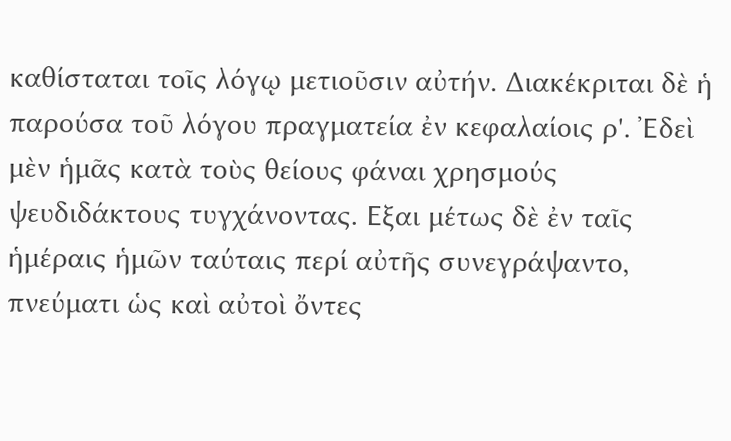καθίσταται τοῖς λόγῳ μετιοῦσιν αὐτήν. Διακέκριται δὲ ἡ παρούσα τοῦ λόγου πραγματεία ἐν κεφαλαίοις ρ'. Ἐδεὶ μὲν ἡμᾶς κατὰ τοὺς θείους φάναι χρησμούς ψευδιδάκτους τυγχάνοντας. Εξαι μέτως δὲ ἐν ταῖς ἡμέραις ἡμῶν ταύταις περί αὐτῆς συνεγράψαντο, πνεύματι ὡς καὶ αὐτοὶ ὄντες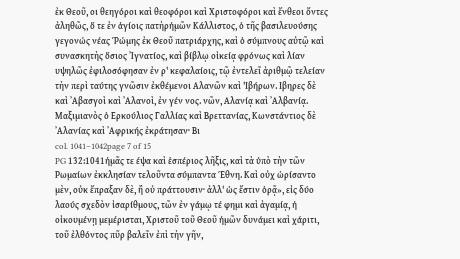ἐκ Θεοῦ, οι θεηγόροι καὶ θεοφόροι καὶ Χριστοφόροι καὶ ἔνθεοι ὄντες ἀληθῶς, ὅ τε ἐν ἁγίοις πατὴρἡμῶν Κάλλιστος, ὁ τῆς βασιλευούσης γεγονώς νέας Ῥώμης ἐκ Θεοῦ πατριάρχης, καὶ ὁ σύμπνους αὐτῷ καὶ συνασκητὴς ὅσιος Ἰγνατίος, καὶ βίβλῳ οἰκείᾳ φρόνως καὶ λίαν υψηλῶς ἐφιλοσόφησαν ἐν ρ' κεφαλαίοις, τῷ ἐντελεῖ ἀριθμῷ τελείαν τὴν περὶ ταύτης γνῶσιν ἐκθέμενοι Αλανῶν καὶ 'Ιβήρων. Ιβηρες δὲ καὶ ᾿Αβασγοὶ καὶ ᾿Αλανοὶ, ἐν γέν νος. νῶν, Αλανίᾳ καὶ ᾿Αλβανίᾳ. Μαξιμιανὸς ὁ Ερκούλιος Γαλλίας καὶ Βρεττανίας, Κωνστάντιος δὲ ᾿Αλανίας καὶ ᾿Αφρικής ἐκράτησαν· Βι
col. 1041–1042page 7 of 15
PG 132:1041ἡμᾶς τε έψα καὶ ἑσπέριος λῆξις, καὶ τὰ ὑπὸ τὴν τῶν Ρωμαίων ἐκκλησίαν τελοῦντα σύμπαντα Έθνη. Καὶ οὐχ ὡρίσαντο μὲν, οὐκ ἔπραξαν δὲ, ἢ οὐ πράττουσιν· ἀλλ' ὡς ἔστιν ὁρᾷ», εἰς δύο λαούς σχεδὸν ἰσαρίθμους, τῶν ἐν γάμῳ τέ φημι καὶ ἀγαμίᾳ, ἡ οἰκουμένῃ μεμέρισται, Χριστοῦ τοῦ Θεοῦ ἡμῶν δυνάμει καὶ χάριτι, τοῦ ἐλθόντος πῦρ βαλεῖν ἐπὶ τὴν γῆν,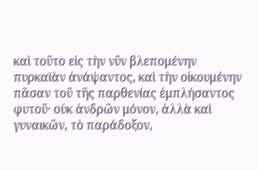καὶ τοῦτο εἰς τὴν νῦν βλεπομένην πυρκαϊὰν ἀνάψαντος, καὶ τὴν οἰκουμένην πᾶσαν τοῦ τῆς παρθενίας ἐμπλήσαντος φυτοῦ· οὐκ ἀνδρῶν μόνον, ἀλλὰ καὶ γυναικῶν, τὸ παράδοξον,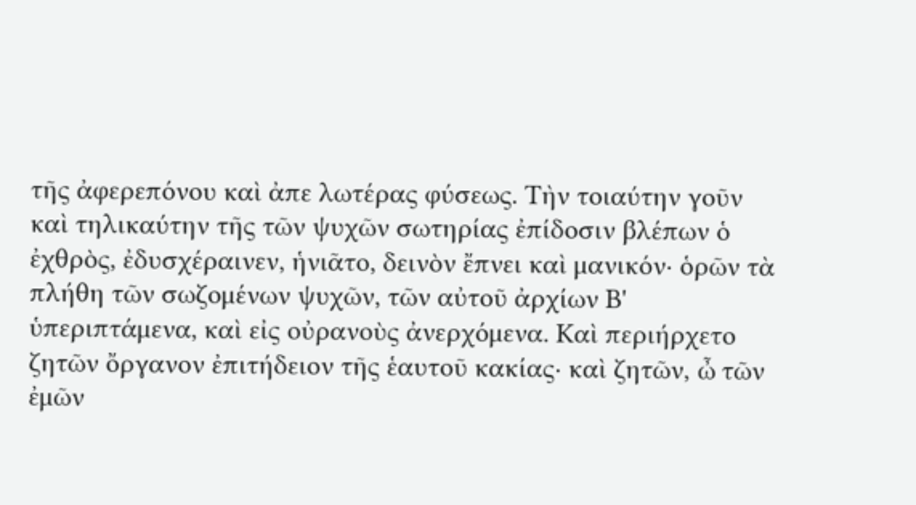τῆς ἀφερεπόνου καὶ ἀπε λωτέρας φύσεως. Τὴν τοιαύτην γοῦν καὶ τηλικαύτην τῆς τῶν ψυχῶν σωτηρίας ἐπίδοσιν βλέπων ὁ ἐχθρὸς, ἐδυσχέραινεν, ἡνιᾶτο, δεινὸν ἔπνει καὶ μανικόν· ὁρῶν τὰ πλήθη τῶν σωζομένων ψυχῶν, τῶν αὐτοῦ ἀρχίων Β' ὑπεριπτάμενα, καὶ εἰς οὐρανοὺς ἀνερχόμενα. Καὶ περιήρχετο ζητῶν ὄργανον ἐπιτήδειον τῆς ἑαυτοῦ κακίας· καὶ ζητῶν, ὦ τῶν ἐμῶν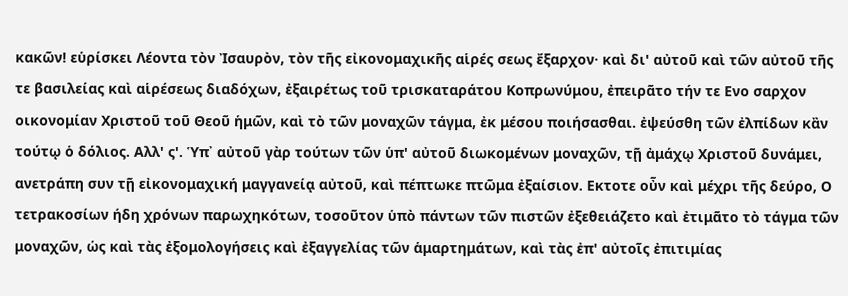κακῶν! εὑρίσκει Λέοντα τὸν Ἰσαυρὸν, τὸν τῆς εἰκονομαχικῆς αἱρές σεως ἔξαρχον· καὶ δι' αὐτοῦ καὶ τῶν αὐτοῦ τῆς τε βασιλείας καὶ αἱρέσεως διαδόχων, ἐξαιρέτως τοῦ τρισκαταράτου Κοπρωνύμου, ἐπειρᾶτο τήν τε Ενο σαρχον οικονομίαν Χριστοῦ τοῦ Θεοῦ ἡμῶν, καὶ τὸ τῶν μοναχῶν τάγμα, ἐκ μέσου ποιήσασθαι. ἐψεύσθη τῶν ἐλπίδων κἂν τούτῳ ὁ δόλιος. Αλλ' ς'. Ὑπ᾿ αὐτοῦ γὰρ τούτων τῶν ὑπ' αὐτοῦ διωκομένων μοναχῶν, τῇ ἀμάχῳ Χριστοῦ δυνάμει, ανετράπη συν τῇ εἰκονομαχική μαγγανείᾳ αὐτοῦ, καὶ πέπτωκε πτῶμα ἐξαίσιον. Εκτοτε οὖν καὶ μέχρι τῆς δεύρο, Ο τετρακοσίων ήδη χρόνων παρωχηκότων, τοσοῦτον ὑπὸ πάντων τῶν πιστῶν ἐξεθειάζετο καὶ ἐτιμᾶτο τὸ τάγμα τῶν μοναχῶν, ὡς καὶ τὰς ἐξομολογήσεις καὶ ἐξαγγελίας τῶν ἁμαρτημάτων, καὶ τὰς ἐπ' αὐτοῖς ἐπιτιμίας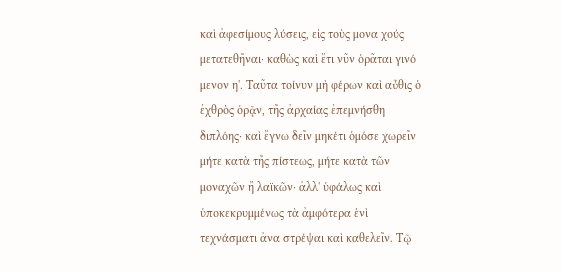καὶ ἀφεσίμους λύσεις, εἰς τοὺς μονα χούς μετατεθῆναι· καθὼς καὶ ἔτι νῦν ὁρᾶται γινό μενον η'. Ταῦτα τοίνυν μὴ φέρων καὶ αὖθις ὁ ἐχθρὸς ὁρᾷν, τῆς ἀρχαίας ἐπεμνήσθη διπλόης· καὶ ἔγνω δεῖν μηκέτι ὁμόσε χωρεῖν μήτε κατὰ τῆς πίστεως, μήτε κατὰ τῶν μοναχῶν ἢ λαϊκῶν· ἀλλ' ὑφάλως καὶ ὑποκεκρυμμένως τὰ ἀμφότερα ἑνὶ τεχνάσματι ἀνα στρέψαι καὶ καθελεῖν. Τῷ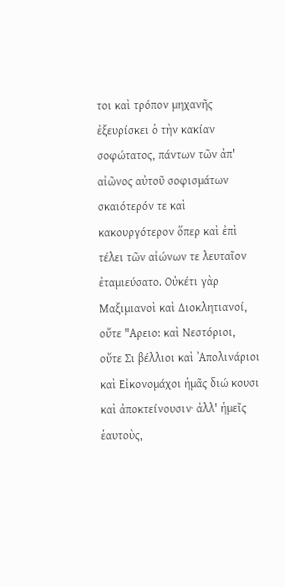τοι καὶ τρόπον μηχανῆς ἐξευρίσκει ὁ τὴν κακίαν σοφώτατος, πάντων τῶν ἀπ' αἰῶνος αὐτοῦ σοφισμάτων σκαιότερόν τε καὶ κακουργότερον ὅπερ καὶ ἐπὶ τέλει τῶν αἰώνων τε λευταῖον ἐταμιεύσατο. Οὐκέτι γὰρ Μαξιμιανοὶ καὶ Διοκλητιανοί, οὔτε "Αρειο: καὶ Νεστόριοι, οὔτε Σι βέλλιοι καὶ ᾿Απολινάριοι καὶ Εἰκονομάχοι ἡμᾶς διώ κουσι καὶ ἀποκτείνουσιν· ἀλλ' ἡμεῖς ἑαυτοὺς,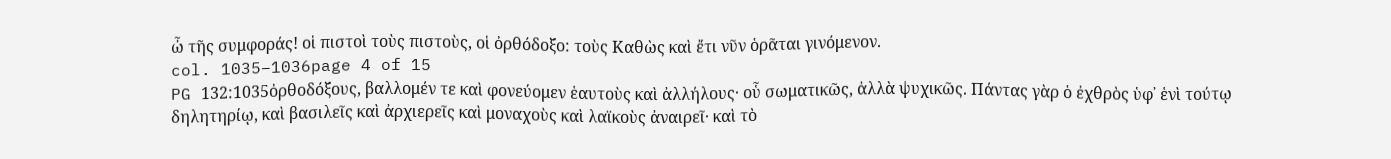ὦ τῆς συμφοράς! οἱ πιστοὶ τοὺς πιστοὺς, οἱ ὀρθόδοξο: τοὺς Καθὼς καὶ ἔτι νῦν ὁρᾶται γινόμενον.
col. 1035–1036page 4 of 15
PG 132:1035ὀρθοδόξους, βαλλομέν τε καὶ φονεύομεν ἑαυτοὺς καὶ ἀλλήλους· οὗ σωματικῶς, ἀλλὰ ψυχικῶς. Πάντας γὰρ ὁ ἐχθρὸς ὑφ᾽ ἑνὶ τούτῳ δηλητηρίῳ, καὶ βασιλεῖς καὶ ἀρχιερεῖς καὶ μοναχοὺς καὶ λαϊκοὺς ἀναιρεῖ· καὶ τὸ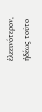ἐλεεινότερον, ἡδέως τοῦτο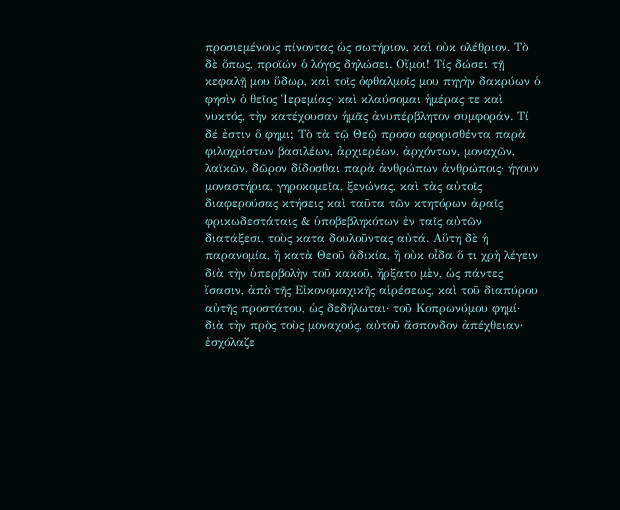προσιεμένους πίνοντας ὡς σωτήριον, καὶ οὐκ ολέθριον. Τὸ δὲ ὅπως, προϊών ὁ λόγος δηλώσει. Οἴμοι! Τίς δώσει τῇ κεφαλῇ μου ὕδωρ, καὶ τοῖς ὀφθαλμοῖς μου πηγὴν δακρύων ὁ φησὶν ὁ θεῖος Ἱερεμίας· καὶ κλαύσομαι ἡμέρας τε καὶ νυκτός, τὴν κατέχουσαν ἡμᾶς ἀνυπέρβλητον συμφοράν. Τί δέ ἐστιν ὅ φημι; Τὸ τὰ τῷ Θεῷ προσο αφορισθέντα παρὰ φιλοχρίστων βασιλέων, ἀρχιερέων, ἀρχόντων, μοναχῶν, λαϊκῶν, δῶρον δίδοσθαι παρὰ ἀνθρώπων ἀνθρώποις· ήγουν μοναστήρια, γηροκομεῖα, ξενώνας, καὶ τὰς αὐτοῖς διαφερούσας κτήσεις καὶ ταῦτα τῶν κτητόρων ἀραῖς φρικωδεστάταις & ὑποβεβληκότων ἐν ταῖς αὐτῶν διατάξεσι, τοὺς κατα δουλοῦντας αὐτά. Αὕτη δὲ ἡ παρανομία, ἢ κατὰ Θεοῦ ἀδικία, ἢ οὐκ οἶδα ὅ τι χρὴ λέγειν διὰ τὴν ὑπερβολὴν τοῦ κακοῦ, ἤρξατο μὲν, ὡς πάντες ἴσασιν, ἀπὸ τῆς Εἰκονομαχικῆς αἱρέσεως, καὶ τοῦ διαπύρου αὐτῆς προστάτου, ὡς δεδήλωται· τοῦ Κοπρωνύμου φημί· διὰ τὴν πρὸς τοὺς μοναχούς, αὐτοῦ ἄσπονδον ἀπέχθειαν· ἐσχόλαζε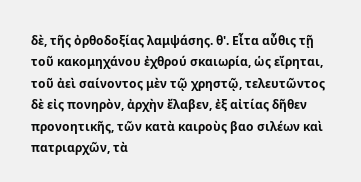δὲ, τῆς ὀρθοδοξίας λαμψάσης. θ'. Εἶτα αὖθις τῇ τοῦ κακομηχάνου ἐχθρού σκαιωρία, ὡς εἴρηται, τοῦ ἀεὶ σαίνοντος μὲν τῷ χρηστῷ, τελευτῶντος δὲ εἰς πονηρὸν, ἀρχὴν ἔλαβεν, ἐξ αἰτίας δῆθεν προνοητικῆς, τῶν κατὰ καιροὺς βαο σιλέων καὶ πατριαρχῶν, τὰ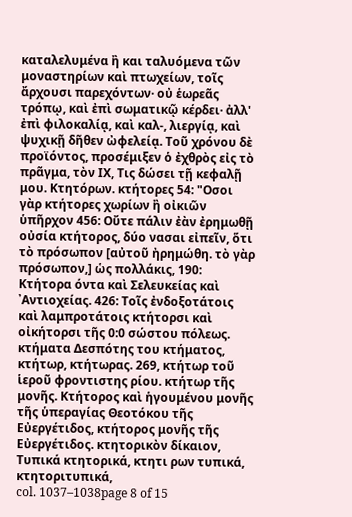καταλελυμένα ἢ και ταλυόμενα τῶν μοναστηρίων καὶ πτωχείων, τοῖς ἄρχουσι παρεχόντων· οὐ ἑωρεᾶς τρόπῳ, καὶ ἐπὶ σωματικῷ κέρδει· ἀλλ' ἐπὶ φιλοκαλίᾳ, καὶ καλ-, λιεργίᾳ, καὶ ψυχικῇ δῆθεν ὠφελείᾳ. Τοῦ χρόνου δὲ προϊόντος, προσέμιξεν ὁ ἐχθρὸς εἰς τὸ πρᾶγμα, τὸν ΙΧ, Τις δώσει τῇ κεφαλῇ μου. Κτητόρων. κτήτορες 54: "Οσοι γὰρ κτήτορες χωρίων ἢ οἰκιῶν ὑπῆρχον 456: Οὔτε πάλιν ἐὰν ἐρημωθῇ οὐσία κτήτορος, δύο νασαι εἰπεῖν, ὅτι τὸ πρόσωπον [αὐτοῦ ἠρημώθη. τὸ γὰρ πρόσωπον,] ὡς πολλάκις, 190: Κτήτορα όντα καὶ Σελευκείας καὶ ᾿Αντιοχείας. 426: Τοῖς ἐνδοξοτάτοις καὶ λαμπροτάτοις κτήτορσι καὶ οἰκήτορσι τῆς 0:0 σώστου πόλεως. κτήματα Δεσπότης του κτήματος, κτήτωρ, κτήτωρας. 269, κτήτωρ τοῦ ἱεροῦ φροντιστης ρίου. κτήτωρ τῆς μονῆς. Κτήτορος καὶ ἡγουμένου μονῆς τῆς ὑπεραγίας Θεοτόκου τῆς Εὐεργέτιδος, κτήτορος μονῆς τῆς Εὐεργέτιδος. κτητορικὸν δίκαιον, Τυπικά κτητορικά, κτητι ρων τυπικά, κτητοριτυπικά,
col. 1037–1038page 8 of 15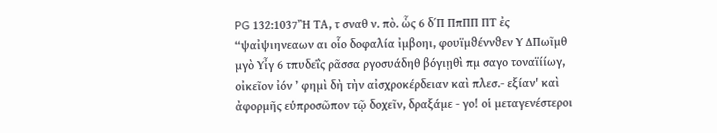PG 132:1037Ἢ ΤΑ, τ σναθ ν. πὸ. ὧς 6 δ΄Π ΠπΠΠ ΠΤ ἐς “ψαἰψιηνεαων αι οἷο δοφαλία ἰμβοηι, φουϊμϑέννϑεν Υ ΔΠωῖμθ μγὸ Υἶγ 6 τπυδεΐς ρᾶσσα ργοσυάδηθ βόγιῃθὶ πμ σαγο τοναϊίίωγ, οἰκεῖον ἰόν ’ φημὶ δὴ τὴν αἰσχροκέρδειαν καὶ πλεσ.- εξίαν' καὶ ἀφορμῆς εὑπροσῶπον τῷ δοχεῖν, δραξάμε - γο! οἱ μεταγενέστεροι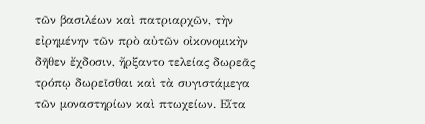τῶν βασιλέων καὶ πατριαρχῶν, τὴν εἰρημένην τῶν πρὸ αὐτῶν οἰκονομικὴν δῆθεν ἔχδοσιν, ἤρξαντο τελείας δωρεᾶς τρόπῳ δωρεῖσθαι καὶ τὰ συγιστάμεγα τῶν μοναστηρίων καὶ πτωχείων. Εἴτα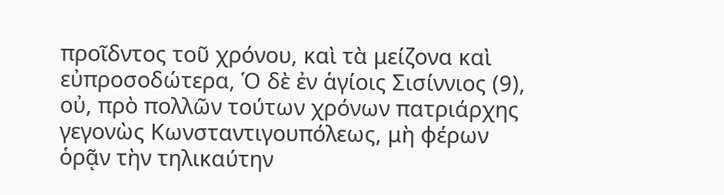προῖδντος τοῦ χρόνου, καὶ τὰ μείζονα καὶ εὐπροσοδώτερα, Ὁ δὲ ἐν ἁγίοις Σισίννιος (9), οὐ, πρὸ πολλῶν τούτων χρόνων πατριάρχης γεγονὼς Κωνσταντιγουπόλεως, μὴ φέρων ὁρᾷν τὴν τηλικαύτην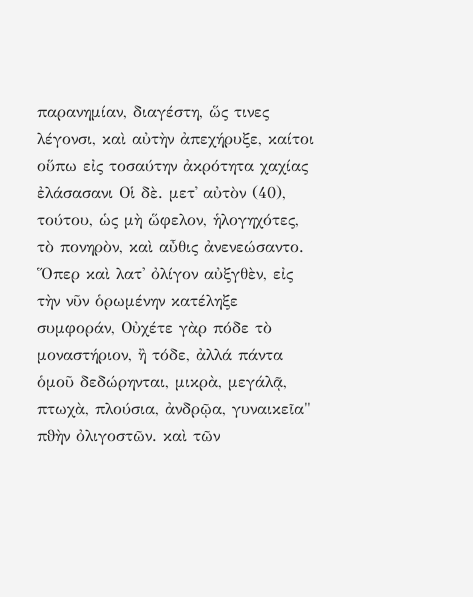παρανημίαν, διαγέστη, ὥς τινες λέγονσι, καὶ αὐτὴν ἀπεχήρυξε, καίτοι οὕπω εἰς τοσαύτην ἀκρότητα χαχίας ἐλάσασανι Οἱ δὲ. μετ᾽ αὐτὸν (40), τούτου, ὡς μὴ ὥφελον, ἡλογηχότες, τὸ πονηρὸν, καὶ αὖθις ἀνενεώσαντο. Ὅπερ καὶ λατ' ὀλίγον αὐξγθὲν, εἰς τὴν νῦν ὁρωμένην κατέληξε συμφοράν, Οὐχέτε γὰρ πόδε τὸ μοναστήριον, ἢ τόδε, ἀλλά πάντα ὁμοῦ δεδώρηνται, μικρὰ, μεγάλᾷ, πτωχὰ, πλούσια, ἀνδρῷα, γυναικεῖα" πϑὴν ὀλιγοστῶν. καὶ τῶν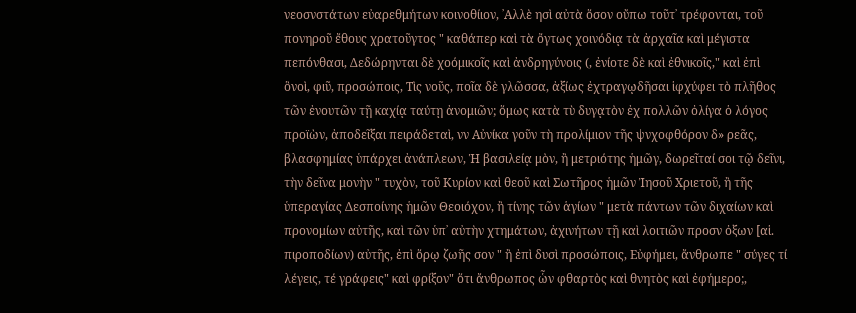νεοσνστάτων εὐαρεθμήτων κοινοθίιον, ᾿Αλλὲ ησὶ αὐτὰ ὅσον οὔπω τοῦτ᾽ τρέφονται, τοῦ πονηροῦ ἔθους χρατοῦγτος " καθάπερ καὶ τὰ ὄγτως χοινόδιᾳ τὰ ἀρχαῖα καὶ μέγιστα πεπόνθασι, Δεδώρηνται δὲ χοόμικοῖς καὶ ἀνδρηγύνοις (, ἐνίοτε δὲ καὶ ἐθνικοῖς," καὶ ἐπὶ ὃνοὶ, φιῦ, προσώποις, Τὶς νοῦς, ποῖα δὲ γλῶσσα, ἀξίως ἐχτραγῳδῆσαι ἱφχύφει τὸ πλῆθος τῶν ἐνουτῶν τῇ καχίᾳ ταύτῃ ἀνομιῶν; ὅμως κατὰ τὺ δυγᾳτὸν ἐχ πολλῶν ὀλίγα ὁ λόγος προϊὼν, ἀποδεῖξαι πειράδεταὶ, νν Αὐνίκα γοῦν τὴ προλίμιον τῆς ψνχοφθόρον δ» ρεᾶς, βλασφημίας ὑπάρχει ἀνάπλεων, Ἡ βασιλείᾳ μὸν, ἢ μετριότης ἡμῶγ, δωρεῖταί σοι τῷ δεῖνι, τὴν δεῖνα μονὴν " τυχὸν, τοῦ Κυρίον καὶ θεοῦ καὶ Σωτῆρος ἡμῶν Ἰησοῦ Χριετοῦ, ἢ τῆς ὑπεραγίας Δεσποίνης ἡμῶν Θεοιόχον, ἢ τίνης τῶν ἁγίων " μετὰ πάντων τῶν διχαίων καὶ προνομίων αὐτῆς, καὶ τῶν ὑπ᾽ αὐτὴν χτημάτων, ἀχινήτων τῇ καὶ λοιτιῶν προσν ὀξων [αἱ. πιροποδίων) αὐτῆς, ἐπὶ ὅρῳ ζωῆς σον " ἢ ἐπὶ δυσὶ προσώποις, Εὐφήμει, ἄνθρωπε " σύγες τί λέγεις, τέ γράφεις" καὶ φρίξον" ὅτι ἄνθρωπος ὧν φθαρτὸς καὶ θνητὸς καὶ ἐφήμερο;,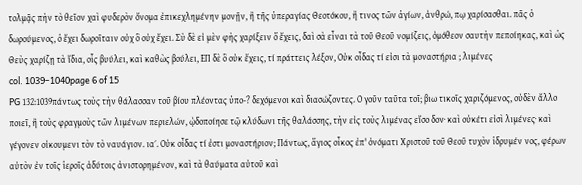τολμᾷς πὴν τὸ θεῖον χαὶ φυδερὸν ὄνομα ἐπικεχλημένην μονῇν, ἢ τῆς ὑπεραγίας Θεοτόκου, ἢ τινος τῶν ἁγίων, ἀνθρώ, πῳ χαρίσασθαι. πᾶς ὁ δωρούμενος, ὁ ἔχει δωροῖταιν οὐχ ὃ οὐχ ἔχει. Σὺ δὲ εἰ μὲν φὴς χαρίξειν ὅ ἔχεις, δαὶ σὰ εἶναι τὰ τοῦ Θεοῦ νομίζεις, ὀμόθεον σαυτὴν πεποίηκας, καὶ ὡς Θεὺς χαρίζῃ τὰ ἴδια, οἷς βυύλει, καὶ καθὼς βούλει, ΕΠ δὲ ὃ οὐκ ἔχεις, τί πράττεις λέξον, Οὐκ οἶδας τί εἰσι τὰ μοναστήρια ; λιμένες
col. 1039–1040page 6 of 15
PG 132:1039πάντως τοὺς τὴν θάλασσαν τοῦ βίου πλέοντας ὑπο-? δεχόμενοι καὶ διασώζοντες. Ο γοῦν ταῦτα τοῖ; βιω τικοῖς χαριζόμενος, οὐδὲν ἄλλο ποιεῖ, ἢ τοὺς φραγμοὺς τῶν λιμένων περιελών, ᾠδοποίησε τῷ κλύδωνι τῆς θαλάσσης, τὴν εἰς τοὺς λιμένας εἴσο δον· καὶ οὐκέτι εἰσὶ λιμένες· καὶ γέγονεν οἰκουμενι τὸν τὸ ναυάγιον. ια΄. Οὐκ οἶδας τί ἐστι μοναστήριον; Πάντως, ἅγιος οἶκος ἐπ' ὀνόματι Χριστοῦ τοῦ Θεοῦ τυχὸν ἱδρυμέν νος, φέρων αὐτὸν ἐν τοῖς ἱεροῖς ἀδύτοις ἀνιστορημένον, καὶ τὰ θαύματα αὐτοῦ καὶ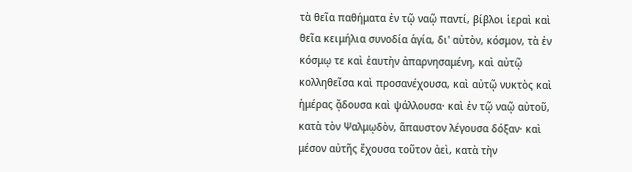τὰ θεῖα παθήματα ἐν τῷ ναῷ παντί, βίβλοι ἱεραὶ καὶ θεῖα κειμήλια συνοδία ἁγία, δι' αὐτὸν, κόσμον, τὰ ἐν κόσμῳ τε καὶ ἑαυτὴν ἀπαρνησαμένη, καὶ αὐτῷ κολληθεῖσα καὶ προσανέχουσα, καὶ αὐτῷ νυκτὸς καὶ ἡμέρας ᾄδουσα καὶ ψάλλουσα· καὶ ἐν τῷ ναῷ αὐτοῦ, κατὰ τὸν Ψαλμῳδὸν, ἅπαυστον λέγουσα δόξαν· καὶ μέσον αὐτῆς ἔχουσα τοῦτον ἀεὶ, κατὰ τὴν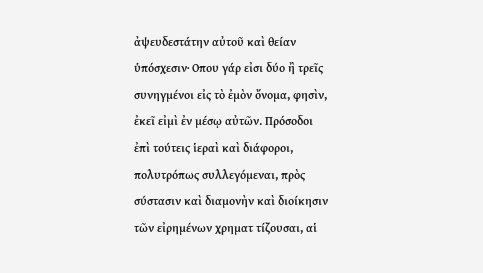ἀψευδεστάτην αὐτοῦ καὶ θείαν ὑπόσχεσιν· Οπου γάρ εἰσι δύο ἢ τρεῖς συνηγμένοι εἰς τὸ ἐμὸν ὄνομα, φησὶν, ἐκεῖ εἰμὶ ἐν μέσῳ αὐτῶν. Πρόσοδοι ἐπὶ τούτεις ἱεραὶ καὶ διάφοροι, πολυτρόπως συλλεγόμεναι, πρὸς σύστασιν καὶ διαμονὴν καὶ διοίκησιν τῶν εἰρημένων χρηματ τίζουσαι, αἱ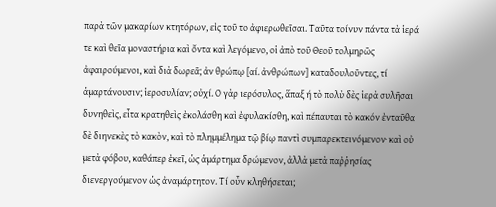παρὰ τῶν μακαρίων κτητόρων, εἰς τοῦ το ἀφιερωθεῖσαι. Ταῦτα τοίνυν πάντα τὰ ἱερά τε καὶ θεῖα μοναστήρια καὶ ὄντα καὶ λεγόμενο, οἱ ἀπὸ τοῦ Θεοῦ τολμηρῶς ἀφαιρούμενοι, καὶ διὰ δωρεᾶ; ἀν θρώπῳ [αί. ἀνθρώπων] καταδουλοῦντες, τί ἁμαρτάνουσιν; ἱεροσυλίαν; οὐχί. Ο γὰρ ιερόσυλος, ἅπαξ ή τὸ πολὺ δὲς ἱερὰ συλῆσαι δυνηθεὶς, εἶτα κρατηθεὶς ἐκολάσθη καὶ ἐφυλακίσθη, καὶ πέπαυται τὸ κακόν ἐνταῦθα δὲ διηνεκὲς τὸ κακὸν, καὶ τὸ πλημμέλημα τῷ βίῳ παντὶ συμπαρεκτεινόμενον· καὶ οὐ μετὰ φόβου, καθάπερ ἐκεῖ, ὡς ἁμάρτημα δρώμενον, ἀλλὰ μετὰ παῤῥησίας διενεργούμενον ὡς ἀναμάρτητον. Τί οὖν κληθήσεται;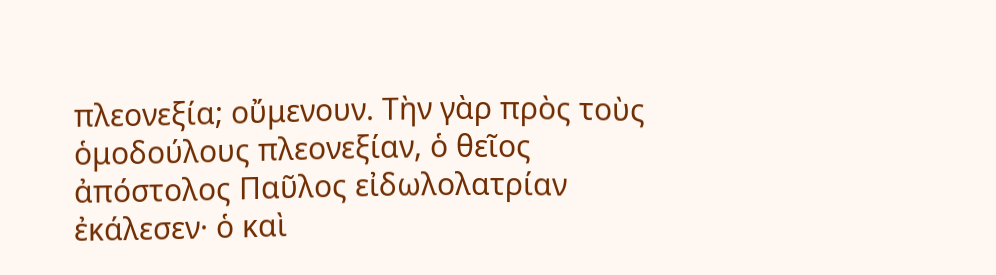πλεονεξία; οὔμενουν. Τὴν γὰρ πρὸς τοὺς ὁμοδούλους πλεονεξίαν, ὁ θεῖος ἀπόστολος Παῦλος εἰδωλολατρίαν ἐκάλεσεν· ὁ καὶ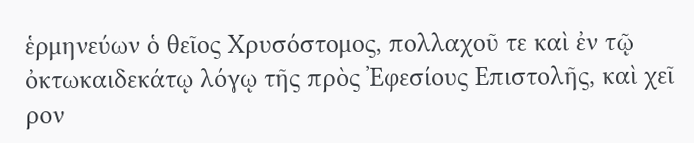ἑρμηνεύων ὁ θεῖος Χρυσόστομος, πολλαχοῦ τε καὶ ἐν τῷ ὀκτωκαιδεκάτῳ λόγῳ τῆς πρὸς Ἐφεσίους Επιστολῆς, καὶ χεῖ ρον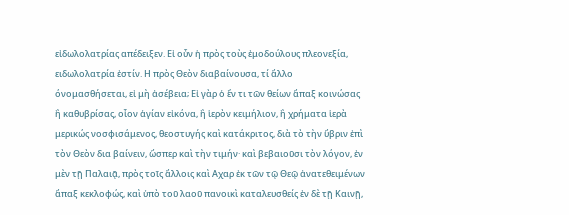εἰδωλολατρίας απέδειξεν. Εἰ οὖν ἡ πρὸς τοὺς ἐμοδούλους πλεονεξία, ειδωλολατρία ἐστίν. Η πρὸς Θεὸν διαβαίνουσα, τί ἄλλο όνομασθήσεται, εἰ μὴ ἀσέβεια; Εἰ γὰρ ὁ ἔν τι τῶν θείων ἅπαξ κοινώσας ἢ καθυβρίσας, οἷον ἁγίαν εἰκόνα, ἢ ἱερὸν κειμήλιον, ἢ χρήματα ἱερὰ μερικώς νοσφισάμενος, θεοστυγής καὶ κατάκριτος, διὰ τὸ τὴν ὕβριν ἐπὶ τὸν Θεὸν δια βαίνειν, ὥσπερ καὶ τὴν τιμήν· καὶ βεβαιοῦσι τὸν λόγον, ἐν μὲν τῇ Παλαιᾷ, πρὸς τοῖς ἄλλοις καὶ Αχαρ ἐκ τῶν τῷ Θεῷ ἀνατεθειμένων ἅπαξ κεκλοφώς, καὶ ὑπὸ τοῦ λαοῦ πανοικὶ καταλευσθείς ἐν δὲ τῇ Καινῇ,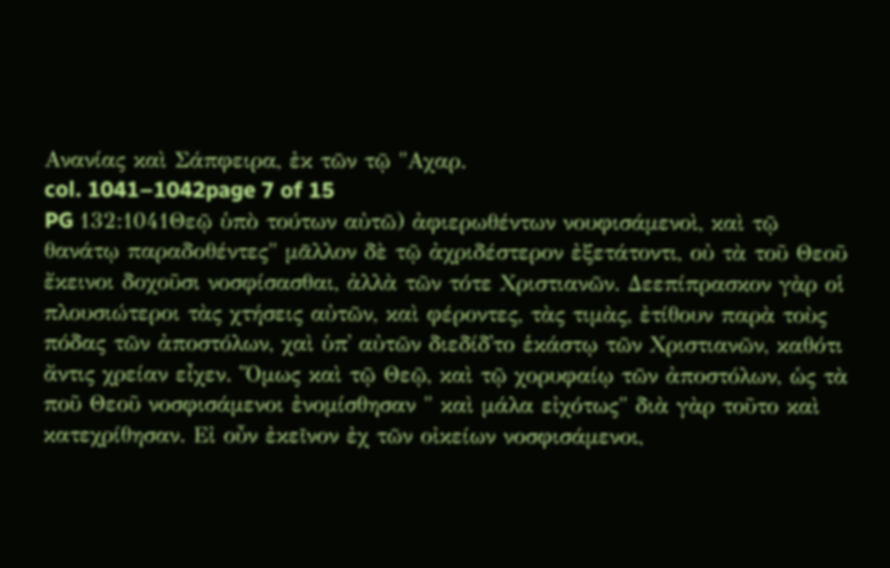Ανανίας καὶ Σάπφειρα, ἐκ τῶν τῷ "Αχαρ.
col. 1041–1042page 7 of 15
PG 132:1041Θεῷ ὑπὸ τούτων αὐτῶ) ἀφιερωθέντων νουφισάμενοὶ, καὶ τῷ θανάτῳ παραδοθέντες" μᾶλλον δὲ τῷ ἀχριδέστερον ἐξετάτοντι, οὐ τὰ τοῦ Θεοῦ ἔκεινοι δοχοῦσι νοσφίσασθαι, ἀλλὰ τῶν τότε Χριστιανῶν. Δεεπίπρασκον γὰρ οἱ πλουσιώτεροι τὰς χτήσεις αὐτῶν, καὶ φέροντες, τὰς τιμὰς, ἐτίθουν παρὰ τοὺς πόδας τῶν ἀποστόλων, χαὶ ὑπ᾽ αὐτῶν διεδίδ᾽το ἑκάστῳ τῶν Χριστιανῶν, καθότι ἄντις χρείαν εἶχεν. Ὅμως καὶ τῷ Θεῷ, καὶ τῷ χορυφαίῳ τῶν ἀποστόλων, ὡς τὰ ποῦ Θεοῦ νοσφισάμενοι ἐνομίσθησαν " καὶ μάλα εἰχότως" διὰ γὰρ τοῦτο καὶ κατεχρίθησαν. Εἰ οὖν ἐκεῖνον ἐχ τῶν οἰκείων νοσφισάμενοι,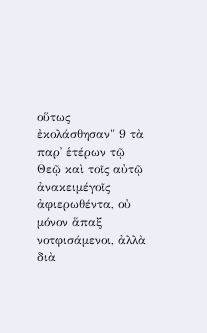οὕτως ἐκολάσθησαν" 9 τὰ παρ᾽ ἑτέρων τῷ Θεῷ καὶ τοῖς αὐτῷ ἀνακειμέγοῖς ἀφιερωθέντα, οὐ μόνον ἅπαξ νοτφισάμενοι, ἀλλὰ διὰ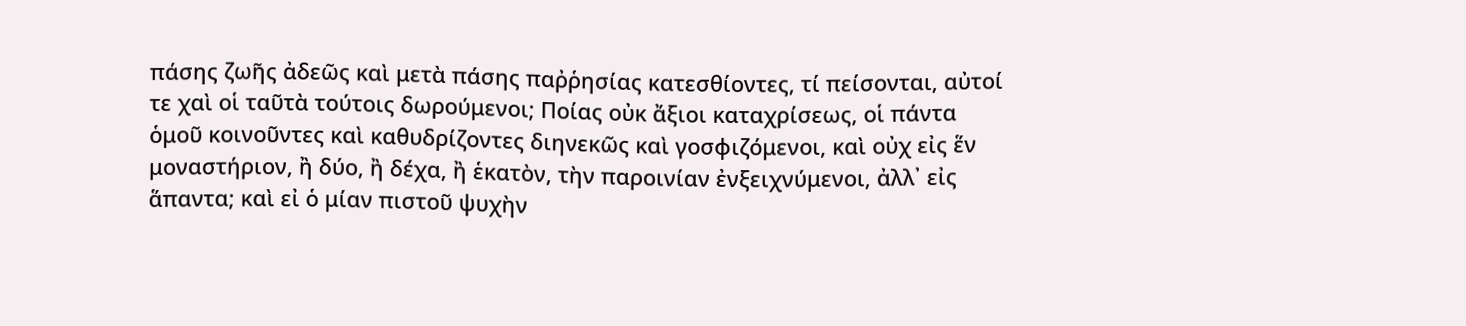πάσης ζωῆς ἀδεῶς καὶ μετὰ πάσης παῤῥησίας κατεσθίοντες, τί πείσονται, αὐτοί τε χαὶ οἱ ταῦτὰ τούτοις δωρούμενοι; Ποίας οὐκ ἄξιοι καταχρίσεως, οἱ πάντα ὁμοῦ κοινοῦντες καὶ καθυδρίζοντες διηνεκῶς καὶ γοσφιζόμενοι, καὶ οὐχ εἰς ἕν μοναστήριον, ἢ δύο, ἢ δέχα, ἢ ἑκατὸν, τὴν παροινίαν ἐνξειχνύμενοι, ἀλλ᾽ εἰς ἅπαντα; καὶ εἰ ὁ μίαν πιστοῦ ψυχὴν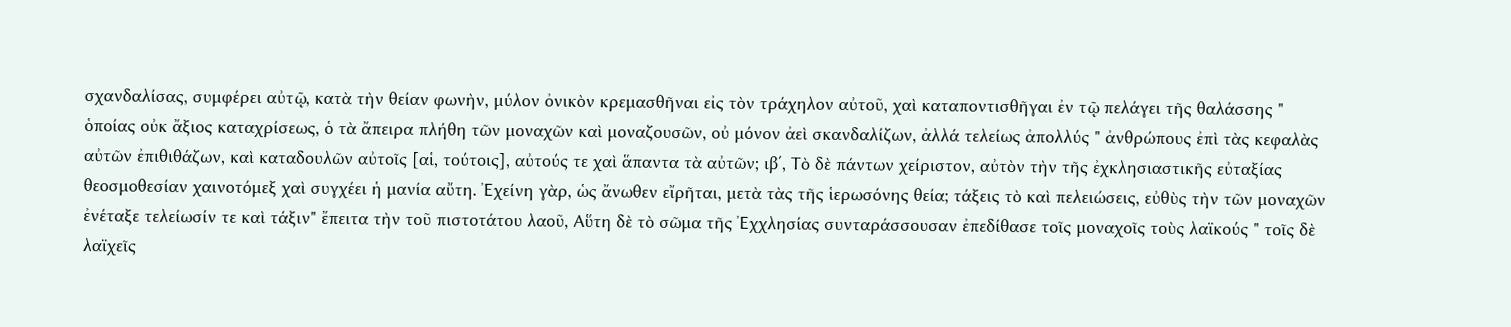σχανδαλίσας, συμφέρει αὐτῷ, κατὰ τὴν θείαν φωνὴν, μύλον ὀνικὸν κρεμασθῆναι εἰς τὸν τράχηλον αὐτοῦ, χαὶ καταποντισθῆγαι ἐν τῷ πελάγει τῆς θαλάσσης " ὁποίας οὐκ ἄξιος καταχρίσεως, ὁ τὰ ἄπειρα πλήθη τῶν μοναχῶν καὶ μοναζουσῶν, οὐ μόνον ἀεὶ σκανδαλίζων, ἀλλά τελείως ἀπολλύς " ἀνθρώπους ἐπὶ τὰς κεφαλὰς αὐτῶν ἐπιθιθάζων, καὶ καταδουλῶν αὐτοῖς [αἱ, τούτοις], αὐτούς τε χαὶ ἅπαντα τὰ αὐτῶν; ιβ΄, Τὸ δὲ πάντων χείριστον, αὐτὸν τὴν τῆς ἐχκλησιαστικῆς εὐταξίας θεοσμοθεσίαν χαινοτόμεξ χαὶ συγχέει ἡ μανία αὔτη. Ἐχείνη γὰρ, ὡς ἄνωθεν εἴρῆται, μετὰ τὰς τῆς ἱερωσόνης θεία; τάξεις τὸ καὶ πελειώσεις, εὐθὺς τὴν τῶν μοναχῶν ἐνέταξε τελείωσίν τε καὶ τάξιν" ἔπειτα τὴν τοῦ πιστοτάτου λαοῦ, Αὕτη δὲ τὸ σῶμα τῆς Ἐχχλησίας συνταράσσουσαν ἐπεδίθασε τοῖς μοναχοῖς τοὺς λαϊκούς " τοῖς δὲ λαϊχεῖς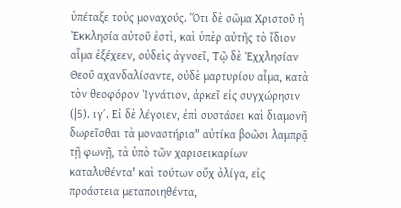ὑπέταξε τοὺς μοναχούς. Ὅτι δὲ σῶμα Χριστοῦ ἡ Ἐκκλησία αὐτοῦ ἐστὶ, καὶ ὑπὲρ αὐτῆς τὸ ἴδιον αἷμα ἐξέχεεν, οὐδεὶς ἀγνοεῖ, Τῷ δὲ Ἐχχλησίαν Θεοῦ αχανδαλίσαντε, οὐδὲ μαρτυρίου αἶμα, κατὰ τὸν θεοφόρον Ἰγνάτιον, ἀρκεῖ εἰς συγχώρησιν (|5). ιγ΄. Εἰ δὲ λέγοιεν, ἐπὶ συστάσει καὶ διαμονῆ δωρεῖσθαι τὰ μοναστήρια" αὐτίκα βοῶσι λαμπρᾷ τῇ φωνῇ, τὰ ὑπὸ τῶν χαρισεικαρίων καταλυθέντα' καὶ τούτων οὔχ ὀλίγα, εἰς προάστεια μεταποιηθέντα,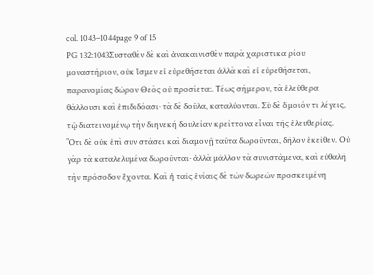col. 1043–1044page 9 of 15
PG 132:1043Συσταθὲν δὲ καὶ ἀνακαινισθὲν παρὰ χαριστικα ρίου μοναστήριον, οὐκ ἴσμεν εἰ εὑρεθήσεται ἀλλὰ καὶ εἰ εὑρεθήσεται, παρανομίας δῶρον Θεὸς οὐ προσίετα:. Τέως σήμερον, τὰ ἐλεύθερα θάλλουσι καὶ ἐπιδιδόασι· τὰ δὲ δοῦλα, καταλύονται. Σὺ δὲ ὅμοιόν τι λέγεις, τῷ διατεινομένῳ τὴν διηνεκή δουλείαν κρείττονα εἶναι τῆς ἐλευθερίας. Ὅτι δὲ οὐκ ἐπὶ συν στάσει καὶ διαμονῇ ταῦτα δωροῦνται, δῆλον ἐκεῖθεν. Οὐ γὰρ τὰ καταλελυμένα δωροῦνται· ἀλλὰ μᾶλλον τὰ συνιστάμενα, καὶ εὐθαλῆ τὴν πρόσοδον ἔχοντα. Καὶ ἡ ταῖς ἐνίαις δὲ τῶν δωρεῶν προσκειμένη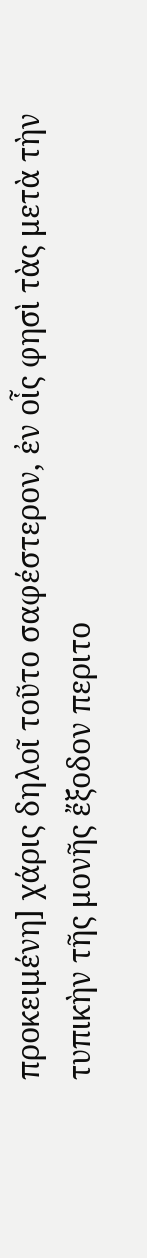προκειμένη] χάρις δηλοῖ τοῦτο σαφέστερον, ἐν οἷς φησὶ τὰς μετὰ τὴν τυπικὴν τῆς μονῆς ἔξοδον περιτο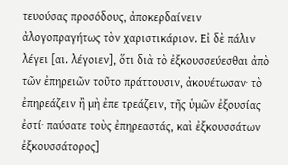τευούσας προσόδους, ἀποκερδαίνειν ἀλογοπραγήτως τὸν χαριστικάριον. Εἰ δὲ πάλιν λέγει [αι. λέγοιεν], ὅτι διὰ τὸ ἐξκουσσεύεσθαι ἀπὸ τῶν ἐπηρειῶν τοῦτο πράττουσιν, ἀκουέτωσαν· τὸ ἐπηρεάζειν ἢ μὴ ἐπε τρεάζειν, τῆς ὑμῶν ἐξουσίας ἐστί· παύσατε τοὺς ἐπηρεαστάς, καὶ ἐξκουσσάτων ἐξκουσσάτορος]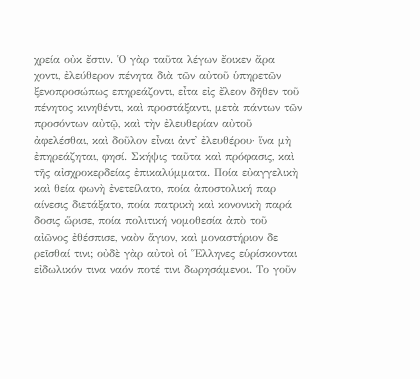χρεία οὐκ ἔστιν. Ὁ γὰρ ταῦτα λέγων ἔοικεν ἄρα χοντι, ἐλεύθερον πένητα διὰ τῶν αὐτοῦ ὑπηρετῶν ξενοπροσώπως επηρεάζοντι, εἶτα εἰς ἔλεον δῆθεν τοῦ πένητος κινηθέντι, καὶ προστάξαντι, μετὰ πάντων τῶν προσόντων αὐτῷ, καὶ τὴν ἐλευθερίαν αὐτοῦ ἀφελέσθαι, καὶ δοῦλον εἶναι ἀντ᾽ ἐλευθέρου· ἵνα μὴ ἐπηρεάζηται, φησί. Σκήψις ταῦτα καὶ πρόφασις, καὶ τῆς αἰσχροκερδείας ἐπικαλύμματα. Ποία εὐαγγελικὴ καὶ θεία φωνὴ ἐνετείλατο, ποία ἀποστολική παρ αίνεσις διετάξατο, ποία πατρικὴ καὶ κονονικὴ παρά δοσις ὥρισε, ποία πολιτική νομοθεσία ἀπὸ τοῦ αἰῶνος ἐθέσπισε, ναὸν ἅγιον, καὶ μοναστήριον δε ρεῖσθαί τινι; οὐδὲ γὰρ αὐτοὶ οἱ Ἕλληνες εὑρίσκονται εἰδωλικόν τινα ναόν ποτέ τινι δωρησάμενοι. Το γοῦν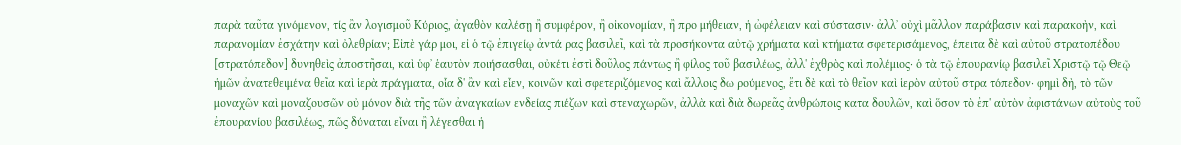παρὰ ταῦτα γινόμενον, τίς ἂν λογισμοῦ Κύριος, ἀγαθὸν καλέσῃ ἢ συμφέρον, ἢ οἰκονομίαν, ἢ προ μήθειαν, ἡ ὠφέλειαν καὶ σύστασιν· ἀλλ᾽ οὐχὶ μᾶλλον παράβασιν καὶ παρακοὴν, καὶ παρανομίαν ἐσχάτην καὶ ὀλεθρίαν; Εἰπὲ γάρ μοι, εἰ ὁ τῷ ἐπιγείῳ ἀντά ρας βασιλεῖ, καὶ τὰ προσήκοντα αὐτῷ χρήματα καὶ κτήματα σφετερισάμενος, έπειτα δὲ καὶ αὐτοῦ στρατοπέδου [στρατόπεδον] δυνηθεὶς ἀποστῆσαι, καὶ ὑφ᾽ ἑαυτὸν ποιήσασθαι, οὐκέτι ἐστὶ δοῦλος πάντως ἢ φίλος τοῦ βασιλέως, ἀλλ' ἐχθρὸς καὶ πολέμιος· ὁ τὰ τῷ ἐπουρανίῳ βασιλεῖ Χριστῷ τῷ Θεῷ ἡμῶν ἀνατεθειμένα θεῖα καὶ ἱερὰ πράγματα, οἷα δ' ἂν καὶ εἶεν, κοινῶν καὶ σφετεριζόμενος καὶ ἄλλοις δω ρούμενος, ἔτι δὲ καὶ τὸ θεῖον καὶ ἱερὸν αὐτοῦ στρα τόπεδον· φημὶ δὴ, τὸ τῶν μοναχῶν καὶ μοναζουσῶν οὐ μόνον διὰ τῆς τῶν ἀναγκαίων ενδείας πιέζων καὶ στεναχωρῶν, ἀλλὰ καὶ διὰ δωρεᾶς ἀνθρώποις κατα δουλῶν, καὶ ὅσον τὸ ἐπ' αὐτὸν ἀφιστάνων αὐτοὺς τοῦ ἐπουρανίου βασιλέως, πῶς δύναται εἶναι ἢ λέγεσθαι ἡ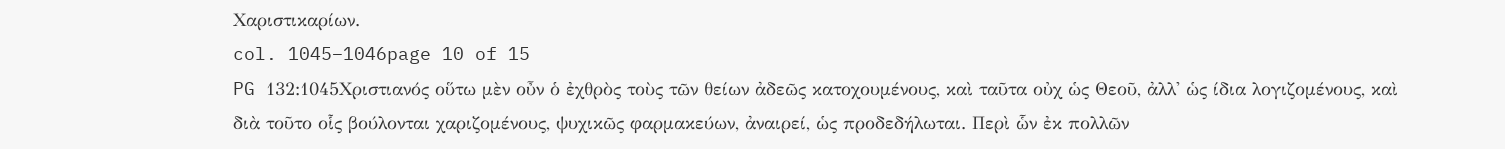Χαριστικαρίων.
col. 1045–1046page 10 of 15
PG 132:1045Χριστιανός οὕτω μὲν οὖν ὁ ἐχθρὸς τοὺς τῶν θείων ἀδεῶς κατοχουμένους, καὶ ταῦτα οὐχ ὡς Θεοῦ, ἀλλ' ὡς ίδια λογιζομένους, καὶ διὰ τοῦτο οἷς βούλονται χαριζομένους, ψυχικῶς φαρμακεύων, ἀναιρεί, ὡς προδεδήλωται. Περὶ ὧν ἐκ πολλῶν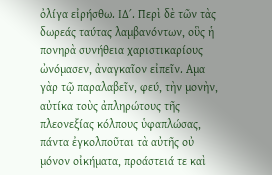ὀλίγα εἰρήσθω. ΙΔ΄. Περὶ δὲ τῶν τὰς δωρεάς ταύτας λαμβανόντων, οὓς ἡ πονηρὰ συνήθεια χαριστικαρίους ὠνόμασεν, ἀναγκαῖον εἰπεῖν. Αμα γὰρ τῷ παραλαβεῖν, φεύ, τὴν μονὴν, αὐτίκα τοὺς ἀπληρώτους τῆς πλεονεξίας κόλπους ὑφαπλώσας, πάντα ἐγκολποῦται τὰ αὐτῆς οὐ μόνον οἰκήματα, προάστειά τε καὶ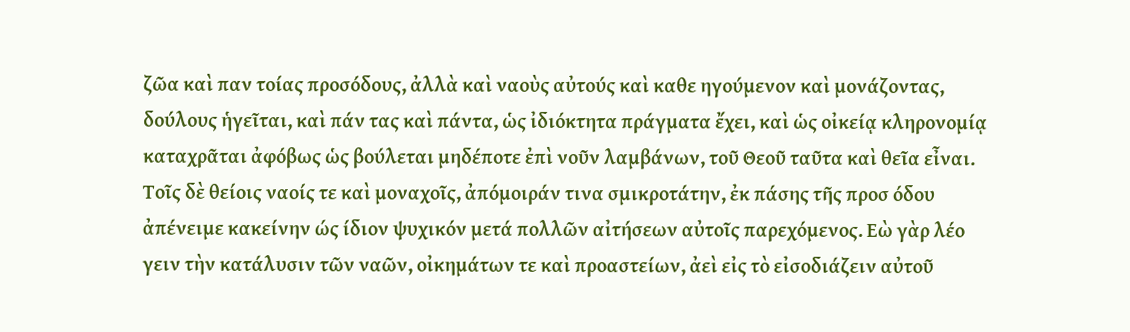ζῶα καὶ παν τοίας προσόδους, ἀλλὰ καὶ ναοὺς αὐτούς καὶ καθε ηγούμενον καὶ μονάζοντας, δούλους ἡγεῖται, καὶ πάν τας καὶ πάντα, ὡς ἰδιόκτητα πράγματα ἔχει, καὶ ὡς οἰκείᾳ κληρονομίᾳ καταχρᾶται ἀφόβως ὡς βούλεται μηδέποτε ἐπὶ νοῦν λαμβάνων, τοῦ Θεοῦ ταῦτα καὶ θεῖα εἶναι. Τοῖς δὲ θείοις ναοίς τε καὶ μοναχοῖς, ἀπόμοιράν τινα σμικροτάτην, ἐκ πάσης τῆς προσ όδου ἀπένειμε κακείνην ώς ίδιον ψυχικόν μετά πολλῶν αἰτήσεων αὐτοῖς παρεχόμενος. Εὼ γὰρ λέο γειν τὴν κατάλυσιν τῶν ναῶν, οἰκημάτων τε καὶ προαστείων, ἀεὶ εἰς τὸ εἰσοδιάζειν αὐτοῦ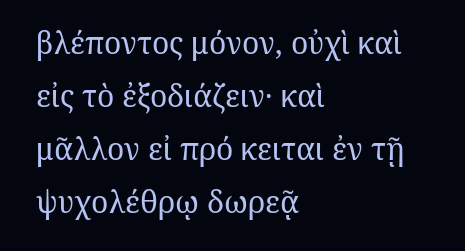βλέποντος μόνον, οὐχὶ καὶ εἰς τὸ ἐξοδιάζειν· καὶ μᾶλλον εἰ πρό κειται ἐν τῇ ψυχολέθρῳ δωρεᾷ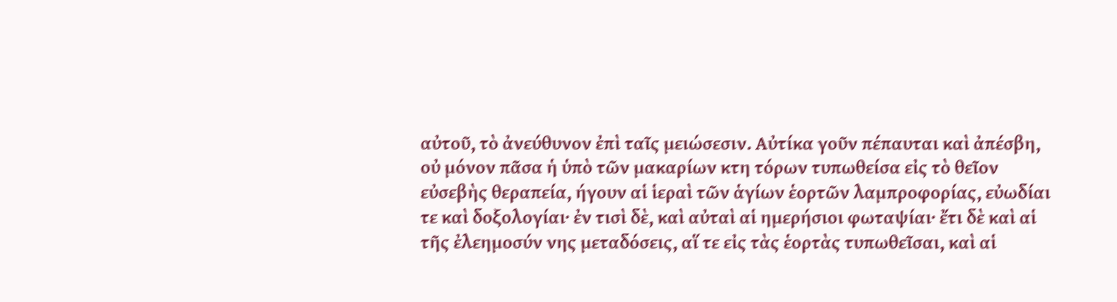αὐτοῦ, τὸ ἀνεύθυνον ἐπὶ ταῖς μειώσεσιν. Αὐτίκα γοῦν πέπαυται καὶ ἀπέσβη, οὐ μόνον πᾶσα ἡ ὑπὸ τῶν μακαρίων κτη τόρων τυπωθείσα εἰς τὸ θεῖον εὐσεβὴς θεραπεία, ήγουν αἱ ἱεραὶ τῶν ἁγίων ἑορτῶν λαμπροφορίας, εὐωδίαι τε καὶ δοξολογίαι· ἐν τισὶ δὲ, καὶ αὐταὶ αἱ ημερήσιοι φωταψίαι· ἔτι δὲ καὶ αἱ τῆς ἐλεημοσύν νης μεταδόσεις, αἵ τε εἰς τὰς ἑορτὰς τυπωθεῖσαι, καὶ αἱ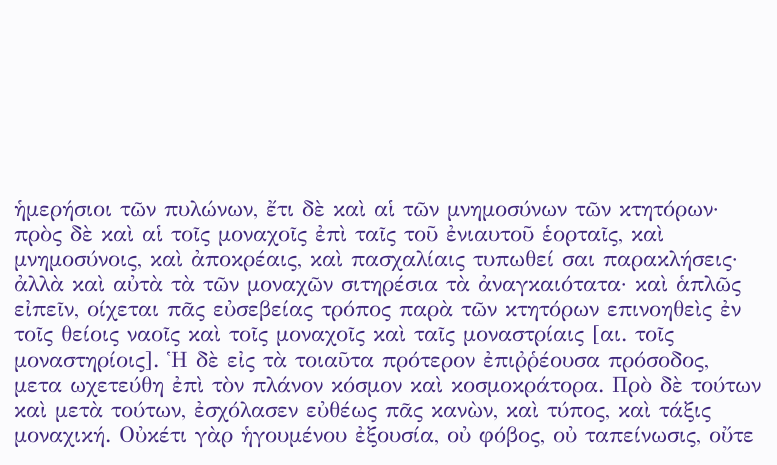ἡμερήσιοι τῶν πυλώνων, ἔτι δὲ καὶ αἱ τῶν μνημοσύνων τῶν κτητόρων· πρὸς δὲ καὶ αἱ τοῖς μοναχοῖς ἐπὶ ταῖς τοῦ ἐνιαυτοῦ ἑορταῖς, καὶ μνημοσύνοις, καὶ ἀποκρέαις, καὶ πασχαλίαις τυπωθεί σαι παρακλήσεις· ἀλλὰ καὶ αὐτὰ τὰ τῶν μοναχῶν σιτηρέσια τὰ ἀναγκαιότατα· καὶ ἁπλῶς εἰπεῖν, οίχεται πᾶς εὐσεβείας τρόπος παρὰ τῶν κτητόρων επινοηθεὶς ἐν τοῖς θείοις ναοῖς καὶ τοῖς μοναχοῖς καὶ ταῖς μοναστρίαις [αι. τοῖς μοναστηρίοις]. Ἡ δὲ εἰς τὰ τοιαῦτα πρότερον ἐπιῤῥέουσα πρόσοδος, μετα ωχετεύθη ἐπὶ τὸν πλάνον κόσμον καὶ κοσμοκράτορα. Πρὸ δὲ τούτων καὶ μετὰ τούτων, ἐσχόλασεν εὐθέως πᾶς κανὼν, καὶ τύπος, καὶ τάξις μοναχική. Οὐκέτι γὰρ ἡγουμένου ἐξουσία, οὐ φόβος, οὐ ταπείνωσις, οὔτε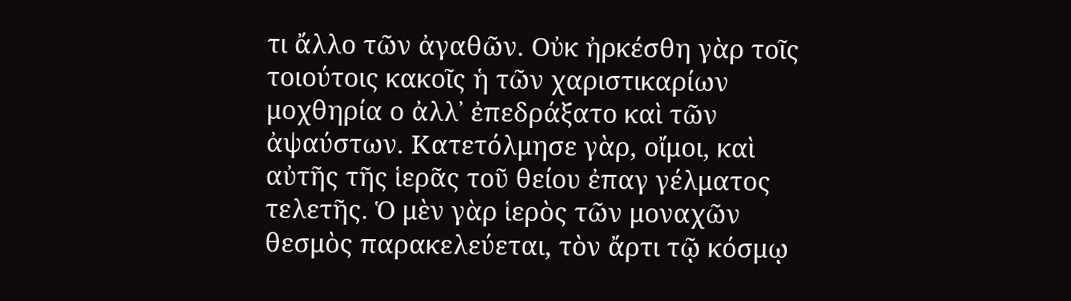τι ἄλλο τῶν ἀγαθῶν. Οὐκ ἠρκέσθη γὰρ τοῖς τοιούτοις κακοῖς ἡ τῶν χαριστικαρίων μοχθηρία ο ἀλλ᾽ ἐπεδράξατο καὶ τῶν ἀψαύστων. Κατετόλμησε γὰρ, οἴμοι, καὶ αὐτῆς τῆς ἱερᾶς τοῦ θείου ἐπαγ γέλματος τελετῆς. Ὁ μὲν γὰρ ἱερὸς τῶν μοναχῶν θεσμὸς παρακελεύεται, τὸν ἄρτι τῷ κόσμῳ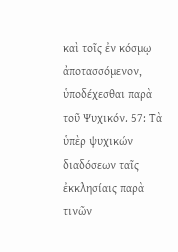καὶ τοῖς ἐν κόσμῳ ἀποτασσόμενον, ὑποδέχεσθαι παρὰ τοῦ Ψυχικόν. 57: Τὰ ὑπὲρ ψυχικών διαδόσεων ταῖς ἐκκλησίαις παρὰ τινῶν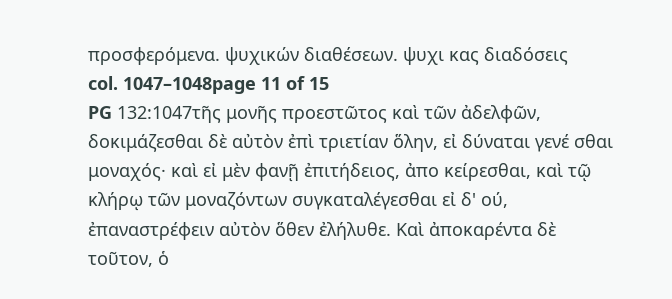προσφερόμενα. ψυχικών διαθέσεων. ψυχι κας διαδόσεις
col. 1047–1048page 11 of 15
PG 132:1047τῆς μονῆς προεστῶτος καὶ τῶν ἀδελφῶν, δοκιμάζεσθαι δὲ αὐτὸν ἐπὶ τριετίαν ὅλην, εἰ δύναται γενέ σθαι μοναχός· καὶ εἰ μὲν φανῇ ἐπιτήδειος, ἀπο κείρεσθαι, καὶ τῷ κλήρῳ τῶν μοναζόντων συγκαταλέγεσθαι εἰ δ' ού, ἐπαναστρέφειν αὐτὸν ὅθεν ἐλήλυθε. Καὶ ἀποκαρέντα δὲ τοῦτον, ὁ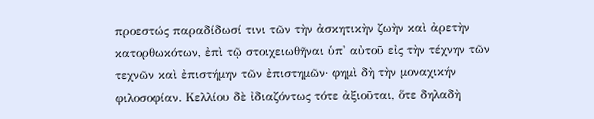προεστώς παραδίδωσί τινι τῶν τὴν ἀσκητικὴν ζωὴν καὶ ἀρετὴν κατορθωκότων, ἐπὶ τῷ στοιχειωθῆναι ὑπ' αὐτοῦ εἰς τὴν τέχνην τῶν τεχνῶν καὶ ἐπιστήμην τῶν ἐπιστημῶν· φημὶ δὴ τὴν μοναχικήν φιλοσοφίαν. Κελλίου δὲ ἰδιαζόντως τότε ἀξιοῦται, ὅτε δηλαδὴ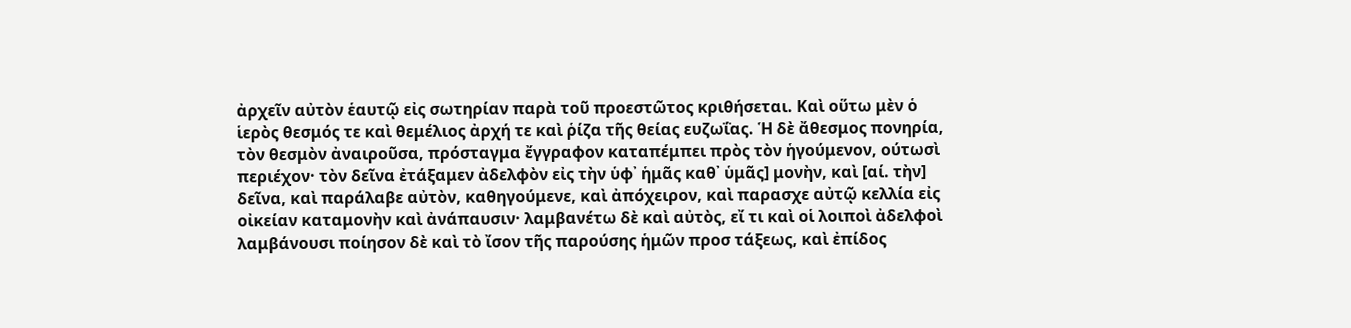ἀρχεῖν αὐτὸν ἑαυτῷ εἰς σωτηρίαν παρὰ τοῦ προεστῶτος κριθήσεται. Καὶ οὕτω μὲν ὁ ἱερὸς θεσμός τε καὶ θεμέλιος ἀρχή τε καὶ ῥίζα τῆς θείας ευζωΐας. Ἡ δὲ ἄθεσμος πονηρία, τὸν θεσμὸν ἀναιροῦσα, πρόσταγμα ἔγγραφον καταπέμπει πρὸς τὸν ἡγούμενον, ούτωσὶ περιέχον· τὸν δεῖνα ἐτάξαμεν ἀδελφὸν εἰς τὴν ὑφ᾽ ἡμᾶς καθ᾽ ὑμᾶς] μονὴν, καὶ [αί. τὴν] δεῖνα, καὶ παράλαβε αὐτὸν, καθηγούμενε, καὶ ἀπόχειρον, καὶ παρασχε αὐτῷ κελλία εἰς οἰκείαν καταμονὴν καὶ ἀνάπαυσιν· λαμβανέτω δὲ καὶ αὐτὸς, εἴ τι καὶ οἱ λοιποὶ ἀδελφοὶ λαμβάνουσι ποίησον δὲ καὶ τὸ ἴσον τῆς παρούσης ἡμῶν προσ τάξεως, καὶ ἐπίδος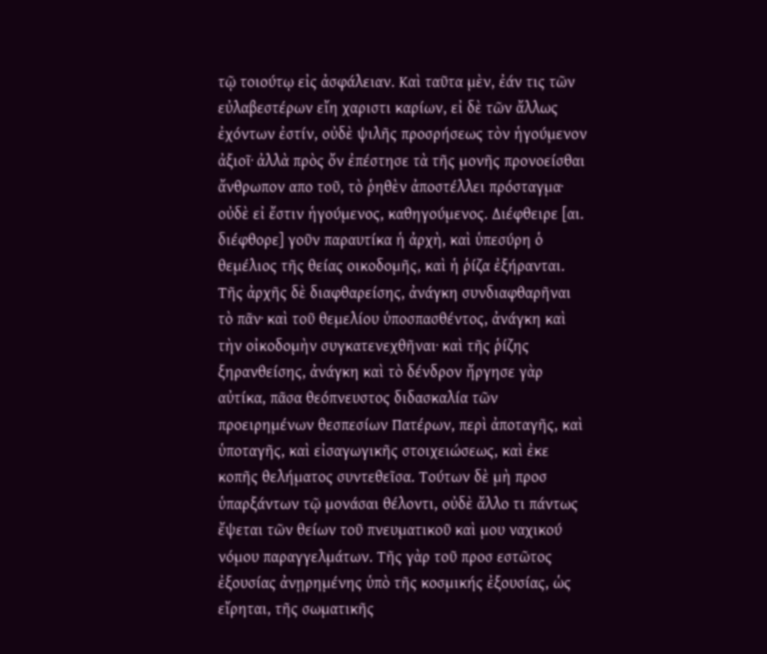τῷ τοιούτῳ εἰς ἀσφάλειαν. Καὶ ταῦτα μὲν, ἐάν τις τῶν εὐλαβεστέρων εἴη χαριστι καρίων, εἰ δὲ τῶν ἄλλως ἐχόντων ἐστίν, οὐδὲ ψιλῆς προσρήσεως τὸν ἡγούμενον ἀξιοῖ· ἀλλὰ πρὸς ὄν ἐπέστησε τὰ τῆς μονῆς προνοείσθαι ἄνθρωπον απο τοῦ, τὸ ῥηθὲν ἀποστέλλει πρόσταγμα· οὐδὲ εἰ ἔστιν ἡγούμενος, καθηγούμενος. Διέφθειρε [αι. διέφθορε] γοῦν παραυτίκα ἡ ἀρχὴ, καὶ ὑπεσύρη ὁ θεμέλιος τῆς θείας οικοδομῆς, καὶ ἡ ῥίζα ἐξήρανται. Τῆς ἀρχῆς δὲ διαφθαρείσης, ἀνάγκη συνδιαφθαρῆναι τὸ πᾶν· καὶ τοῦ θεμελίου ὑποσπασθέντος, ἀνάγκη καὶ τὴν οἰκοδομὴν συγκατενεχθῆναι· καὶ τῆς ῥίζης ξηρανθείσης, ἀνάγκη καὶ τὸ δένδρον ἤργησε γὰρ αὐτίκα, πᾶσα θεόπνευστος διδασκαλία τῶν προειρημένων θεσπεσίων Πατέρων, περὶ ἀποταγῆς, καὶ ὑποταγῆς, καὶ εἰσαγωγικῆς στοιχειώσεως, καὶ ἐκε κοπῆς θελήματος συντεθεῖσα. Τούτων δὲ μὴ προσ ὑπαρξάντων τῷ μονάσαι θέλοντι, οὐδὲ ἄλλο τι πάντως ἔψεται τῶν θείων τοῦ πνευματικοῦ καὶ μου ναχικού νόμου παραγγελμάτων. Τῆς γὰρ τοῦ προσ εστῶτος ἐξουσίας ἀνῃρημένης ὑπὸ τῆς κοσμικής ἐξουσίας, ὡς εἴρηται, τῆς σωματικῆς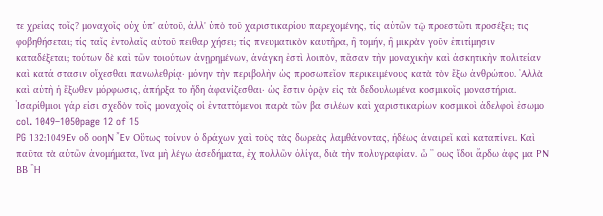τε χρείας τοῖς? μοναχοῖς οὐχ ὑπ' αὐτοῦ, ἀλλ' ὑπὸ τοῦ χαριστικαρίου παρεχομένης, τίς αὐτῶν τῷ προεστῶτι προσέξει; τις φοβηθήσεται; τίς ταῖς ἐντολαῖς αὐτοῦ πειθαρ χήσει; τίς πνευματικὸν καυτῆρα, ἢ τομήν, ἢ μικρὰν γοῦν ἐπιτίμησιν καταδέξεται; τούτων δὲ καὶ τῶν τοιούτων ἀνῃρημένων, ἀνάγκη ἐστὶ λοιπὸν, πᾶσαν τὴν μοναχικὴν καὶ ἀσκητικὴν πολιτείαν καὶ κατά στασιν οἴχεσθαι πανωλεθρίᾳ· μόνην τὴν περιβολὴν ὡς προσωπεῖον περικειμένους κατὰ τὸν ἔξω ἀνθρώπου. ᾿Αλλὰ καὶ αὐτὴ ἡ ἔξωθεν μόρφωσις, ἀπήρξα το ἤδη ἀφανίζεσθαι· ὡς ἔστιν ὁρᾷν εἰς τὰ δεδουλωμένα κοσμικοῖς μοναστήρια. Ἰσαρίθμιοι γάρ εἰσι σχεδὸν τοῖς μοναχοῖς οἱ ἐνταττόμενοι παρὰ τῶν βα σιλέων καὶ χαριστικαρίων κοσμικοὶ ἀδελφοὶ ἐσωμο
col. 1049–1050page 12 of 15
PG 132:1049Εν οδ οοηΝ Ἔν Οὕτως τοίνυν ὁ δράχων χαὶ τοὺς τὰς δωρεὰς λαμθάνοντας, ἡδέως ἀναιρεῖ καὶ καταπίνει. Καὶ παῦτα τὰ αὐτῶν ἀνομήματα, ἵνα μὴ λέγω ἀσεδήματα, ἐχ πολλῶν ὀλίγα, διὰ τὴν πολυγραφίαν. ὦ ᾿᾽ οως ἴδοι ἄρδω ἀφς μα ΡΝ ΒΒ Ἢ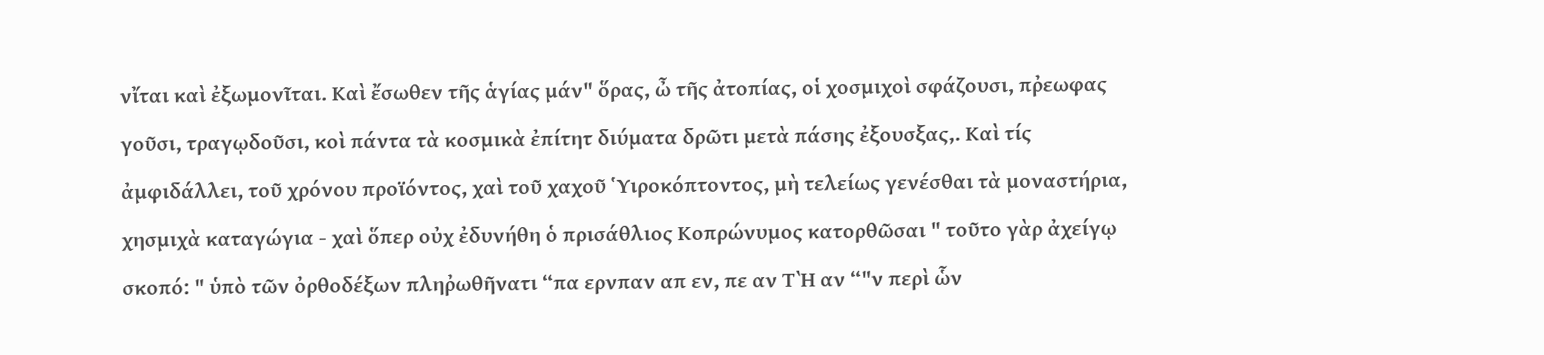νἴται καὶ ἐξωμονῖται. Καὶ ἔσωθεν τῆς ἁγίας μάν" ὅρας, ὦ τῆς ἀτοπίας, οἱ χοσμιχοὶ σφάζουσι, πῤεωφας γοῦσι, τραγῳδοῦσι, κοὶ πάντα τὰ κοσμικὰ ἐπίτητ διύματα δρῶτι μετὰ πάσης ἐξουσξας,. Καὶ τίς ἀμφιδάλλει, τοῦ χρόνου προϊόντος, χαὶ τοῦ χαχοῦ Ὑιροκόπτοντος, μὴ τελείως γενέσθαι τὰ μοναστήρια, χησμιχὰ καταγώγια - χαὶ ὅπερ οὐχ ἐδυνήθη ὁ πρισάθλιος Κοπρώνυμος κατορθῶσαι " τοῦτο γὰρ ἀχείγῳ σκοπό: " ὑπὸ τῶν ὀρθοδέξων πληῤωθῆνατι “πα ερνπαν απ εν, πε αν ΤῊ αν “"ν περὶ ὧν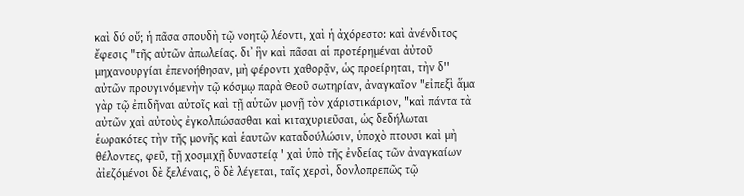καὶ δύ οὔ; ἡ πᾶσα σπουδὴ τῷ νοητῷ λέοντι, χαὶ ἡ ἀχόρεστο: καὶ ἀνένδιτος ἔφεσις "τῆς αὐτῶν ἀπωλείας. δι᾽ ἣν καὶ πᾶσαι αἱ προτέρημέναι ἀὐτοῦ μηχανουργίαι ἐπενοήθησαν, μὴ φέροντι χαθορᾷν, ὡς προείρηται, τὴν δ'' αὐτῶν προυγινόμενὴν τῷ κόσμῳ παρὰ Θεοῦ σωτηρίαν, ἀναγκαῖον "εἰπεξὶ ἅμα γὰρ τῷ ἐπιδῆναι αὐτοῖς καὶ τῇ αὑτῶν μονῇ τὸν χάριστικάριον, "καὶ πάντα τὰ αὐτῶν χαὶ αὐτοὺς ἐγκολπώσασθαι καὶ κιταχυριεῦσαι, ὡς δεδήλωται ἑωρακότες τὴν τῆς μονῆς καὶ ἑαυτῶν καταδούλώσιν, ὑποχὸ πτουσι καὶ μὴ θέλοντες, φεῦ, τῇ χοσμιχῇ δυναστείᾳ ' χαὶ ὑπὸ τῆς ἐνδείας τῶν ἀναγκαίων ἀἰεζόμένοι δὲ ξελέναις, ὃ δὲ λέγεται, ταῖς χερσὶ, δονλοπρεπῶς τῷ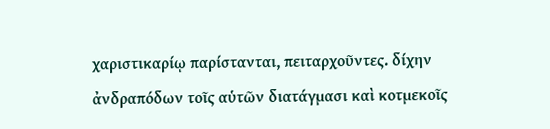χαριστικαρίῳ παρίστανται, πειταρχοῦντες. δίχην ἀνδραπόδων τοῖς αὑτῶν διατάγμασι καὶ κοτμεκοῖς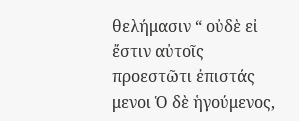θελήμασιν “ οὐδὲ εἰ ἔστιν αὐτοῖς προεστῶτι ἐπιστάς μενοι Ὁ δὲ ἡγούμενος,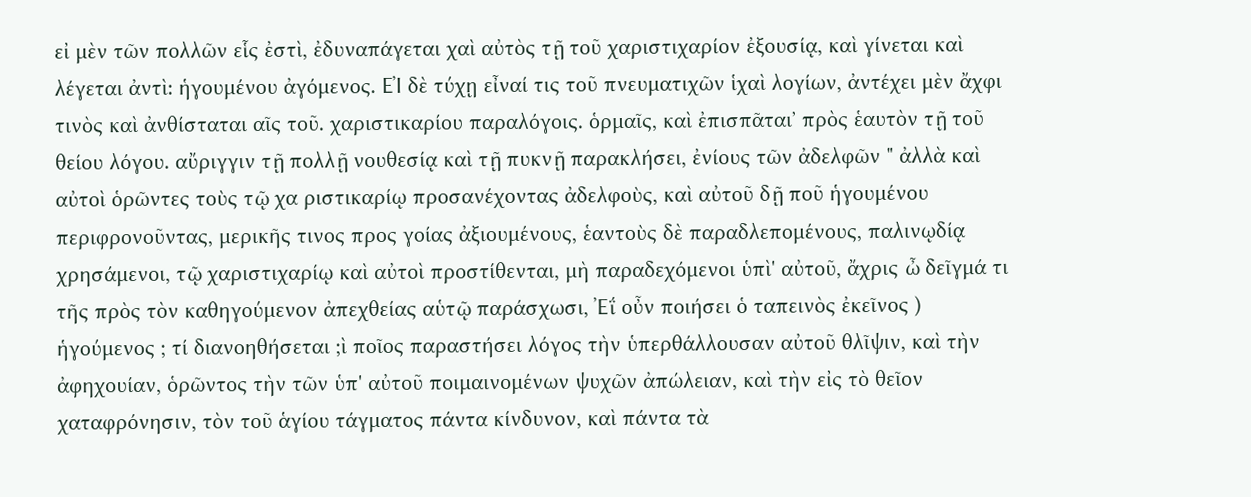εἰ μὲν τῶν πολλῶν εἷς ἐστὶ, ἐδυναπάγεται χαὶ αὐτὸς τῇ τοῦ χαριστιχαρίον ἐξουσίᾳ, καὶ γίνεται καὶ λέγεται ἀντὶ: ἡγουμένου ἀγόμενος. ΕἸ δὲ τύχῃ εἶναί τις τοῦ πνευματιχῶν ἱχαὶ λογίων, ἀντέχει μὲν ἄχφι τινὸς καὶ ἀνθίσταται αῖς τοῦ. χαριστικαρίου παραλόγοις. ὁρμαῖς, καὶ ἐπισπᾶται᾽ πρὸς ἑαυτὸν τῇ τοῦ θείου λόγου. αὔριγγιν τῇ πολλῇ νουθεσίᾳ καὶ τῇ πυκνῇ παρακλήσει, ἐνίους τῶν ἀδελφῶν " ἀλλὰ καὶ αὐτοὶ ὁρῶντες τοὺς τῷ χα ριστικαρίῳ προσανέχοντας ἀδελφοὺς, καὶ αὐτοῦ δῇ ποῦ ἡγουμένου περιφρονοῦντας, μερικῆς τινος προς γοίας ἀξιουμένους, ἑαντοὺς δὲ παραδλεπομένους, παλινῳδίᾳ χρησάμενοι, τῷ χαριστιχαρίῳ καὶ αὐτοὶ προστίθενται, μὴ παραδεχόμενοι ὑπὶ' αὐτοῦ, ἄχρις ὦ δεῖγμά τι τῆς πρὸς τὸν καθηγούμενον ἀπεχθείας αὑτῷ παράσχωσι, Ἐΐ οὖν ποιήσει ὁ ταπεινὸς ἐκεῖνος ) ἡγούμενος ; τί διανοηθήσεται ;ὶ ποῖος παραστήσει λόγος τὴν ὑπερθάλλουσαν αὐτοῦ θλῖψιν, καὶ τὴν ἀφηχουίαν, ὁρῶντος τὴν τῶν ὑπ' αὐτοῦ ποιμαινομένων ψυχῶν ἀπώλειαν, καὶ τὴν εἰς τὸ θεῖον χαταφρόνησιν, τὸν τοῦ ἁγίου τάγματος πάντα κίνδυνον, καὶ πάντα τὰ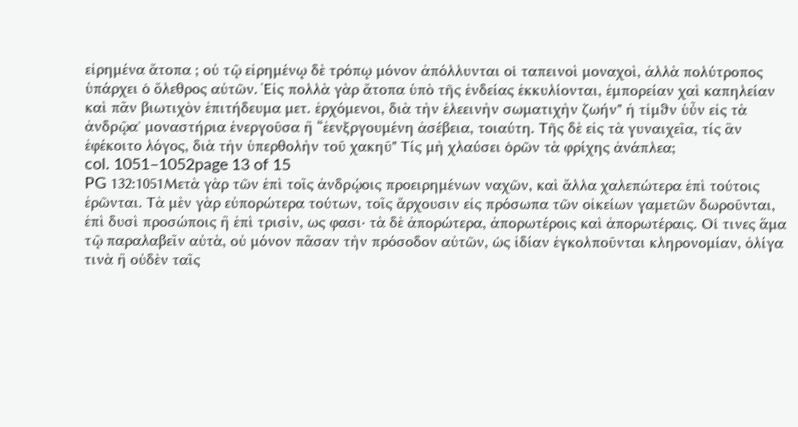εἰρημένα ἄτοπα ; οὐ τῷ εἰρημένῳ δὲ τρόπῳ μόνον ἀπόλλυνται οἱ ταπεινοὶ μοναχοὶ, ἀλλὰ πολύτροπος ὑπάρχει ὁ ὄλεθρος αὐτῶν. Ἑἰς πολλὰ γὰρ ἄτοπα ὑπὸ τῆς ἐνδείας ἐκκυλίονται, ἐμπορείαν χαὶ καπηλείαν καὶ πᾶν βιωτιχὸν ἐπιτήδευμα μετ. ἐρχόμενοι, διὰ τὴν ἐλεεινὴν σωματιχὴν ζωήν" ἡ τἰμϑν ὑὖν εἰς τὰ ἀνδρῷα᾽ μοναστήρια ἐνεργοῦσα ἢ “ἐενξργουμένη ἀσέβεια, τοιαύτη. Τῆς δὲ εἰς τὰ γυναιχεῖα, τίς ἂν ἐφέκοιτο λόγος, διὰ τὴν ὑπερθολὴν τοῦ χακηῦ" Τίς μὴ χλαύσει ὁρῶν τὰ φρίχης ἀνάπλεα;
col. 1051–1052page 13 of 15
PG 132:1051Μετὰ γὰρ τῶν ἐπὶ τοῖς ἀνδρῴοις προειρημένων ναχῶν, καὶ ἄλλα χαλεπώτερα ἐπὶ τούτοις ἐρῶνται. Τὰ μὲν γὰρ εὐπορώτερα τούτων, τοῖς ἄρχουσιν εἰς πρόσωπα τῶν οἰκείων γαμετῶν δωροῦνται, ἐπὶ δυσὶ προσώποις ἢ ἐπὶ τρισὶν, ως φασι· τὰ δὲ ἀπορώτερα, ἀπορωτέροις καὶ ἀπορωτέραις. Οἱ τινες ἅμα τῷ παραλαβεῖν αὐτὰ, οὐ μόνον πᾶσαν τὴν πρόσοδον αὐτῶν, ὡς ἰδίαν ἐγκολποῦνται κληρονομίαν, ὀλίγα τινὰ ἢ οὐδὲν ταῖς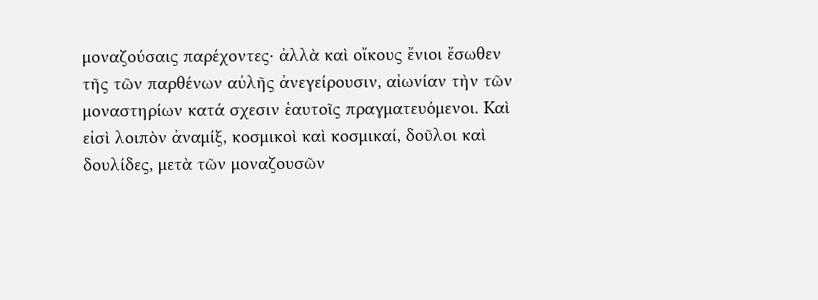μοναζούσαις παρέχοντες· ἀλλὰ καὶ οἴκους ἔνιοι ἔσωθεν τῆς τῶν παρθένων αὐλῆς ἀνεγείρουσιν, αἰωνίαν τὴν τῶν μοναστηρίων κατά σχεσιν ἑαυτοῖς πραγματευόμενοι. Καὶ εἰσὶ λοιπὸν ἀναμίξ, κοσμικοὶ καὶ κοσμικαί, δοῦλοι καὶ δουλίδες, μετὰ τῶν μοναζουσῶν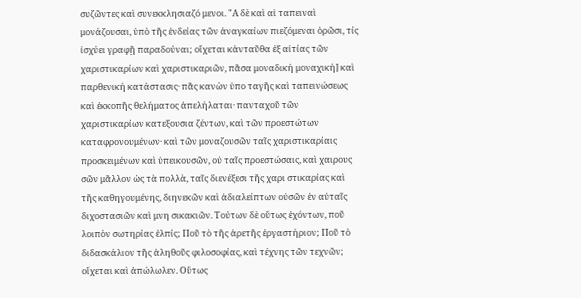συζῶντες καὶ συνεκκλησιαζό μενοι. "Α δὲ καὶ αἱ ταπειναὶ μονάζουσαι, ὑπὸ τῆς ἐνδείας τῶν ἀναγκαίων πιεζόμεναι ὁρῶσι, τίς ἰσχύει γραφῇ παραδούναι; οἴχεται κἀνταῦθα ἐξ αἰτίας τῶν χαριστικαρίων καὶ χαριστικαριῶν, πᾶσα μοναδική μοναχική] καὶ παρθενική κατάστασις· πᾶς κανὼν ὑπο ταγῆς καὶ ταπεινώσεως καὶ ἐκκοπῆς θελήματος ἀπελήλαται· πανταχοῦ τῶν χαριστικαρίων κατεξουσια ζέντων, καὶ τῶν προεστώτων καταφρονουμένων· καὶ τῶν μοναζουσῶν ταῖς χαριστικαρίαις προσκειμένων καὶ ὑπεικουσῶν, οὐ ταῖς προεστώσαις, καὶ χαιρους σῶν μᾶλλον ὡς τὰ πολλὰ, ταῖς διενέξεσι τῆς χαρι στικαρίας καὶ τῆς καθηγουμένης, διηνεκῶν καὶ ἀδιαλείπτων οὐσῶν ἐν αὐταῖς διχοστασιῶν καὶ μνη σικακιῶν. Τούτων δὲ οὕτως ἐχόντων, ποῦ λοιπὸν σωτηρίας ἐλπίς; Ποῦ τὸ τῆς ἀρετῆς ἐργαστήριον; Ποῦ τὸ διδασκάλιον τῆς ἀληθοῦς φιλοσοφίας, καὶ τέχνης τῶν τεχνῶν; οἴχεται καὶ ἀπώλωλεν. Οὕτως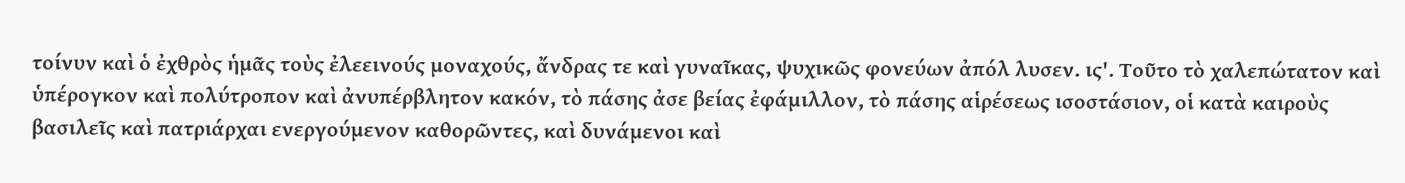τοίνυν καὶ ὁ ἐχθρὸς ἡμᾶς τοὺς ἐλεεινούς μοναχούς, ἄνδρας τε καὶ γυναῖκας, ψυχικῶς φονεύων ἀπόλ λυσεν. ις'. Τοῦτο τὸ χαλεπώτατον καὶ ὑπέρογκον καὶ πολύτροπον καὶ ἀνυπέρβλητον κακόν, τὸ πάσης ἀσε βείας ἐφάμιλλον, τὸ πάσης αἱρέσεως ισοστάσιον, οἱ κατὰ καιροὺς βασιλεῖς καὶ πατριάρχαι ενεργούμενον καθορῶντες, καὶ δυνάμενοι καὶ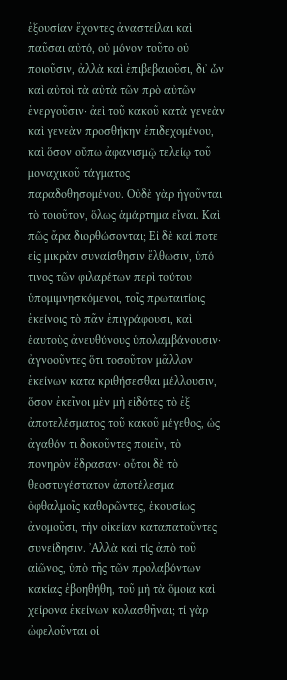ἐξουσίαν ἔχοντες ἀναστείλαι καὶ παῦσαι αὐτό, οὐ μόνον τοῦτο οὐ ποιοῦσιν, ἀλλὰ καὶ ἐπιβεβαιοῦσι, δι᾿ ὧν καὶ αὐτοὶ τὰ αὐτὰ τῶν πρὸ αὐτῶν ἐνεργοῦσιν· ἀεὶ τοῦ κακοῦ κατὰ γενεὰν καὶ γενεὰν προσθήκην ἐπιδεχομένου, καὶ ὅσον οὔπω ἀφανισμῷ τελείῳ τοῦ μοναχικοῦ τάγματος παραδοθησομένου. Οὐδὲ γὰρ ἡγοῦνται τὸ τοιοῦτον, ὅλως ἁμάρτημα εἶναι. Καὶ πῶς ἄρα διορθώσονται; Εἰ δὲ καί ποτε εἰς μικρὰν συναίσθησιν ἔλθωσιν, ὑπό τινος τῶν φιλαρέτων περὶ τούτου ὑπομιμνησκόμενοι, τοῖς πρωταιτίοις ἐκείνοις τὸ πᾶν ἐπιγράφουσι, καὶ ἑαυτοὺς ἀνευθύνους ὑπολαμβάνουσιν· ἀγνοοῦντες ὅτι τοσοῦτον μᾶλλον ἐκείνων κατα κριθήσεσθαι μέλλουσιν, ὅσον ἐκεῖνοι μὲν μὴ εἰδότες τὸ ἐξ ἀποτελέσματος τοῦ κακοῦ μέγεθος, ὡς ἀγαθόν τι δοκοῦντες ποιεῖν, τὸ πονηρὸν ἕδρασαν· οὗτοι δὲ τὸ θεοστυγέστατον ἀποτέλεσμα ὀφθαλμοῖς καθορῶντες, ἑκουσίως ἀνομοῦσι, τὴν οἰκείαν καταπατοῦντες συνείδησιν. ᾿Αλλὰ καὶ τίς ἀπὸ τοῦ αἰῶνος, ὑπὸ τῆς τῶν προλαβόντων κακίας ἐβοηθήθη, τοῦ μὴ τὰ ὅμοια καὶ χείρονα ἐκείνων κολασθῆναι; τί γὰρ ὠφελοῦνται οἱ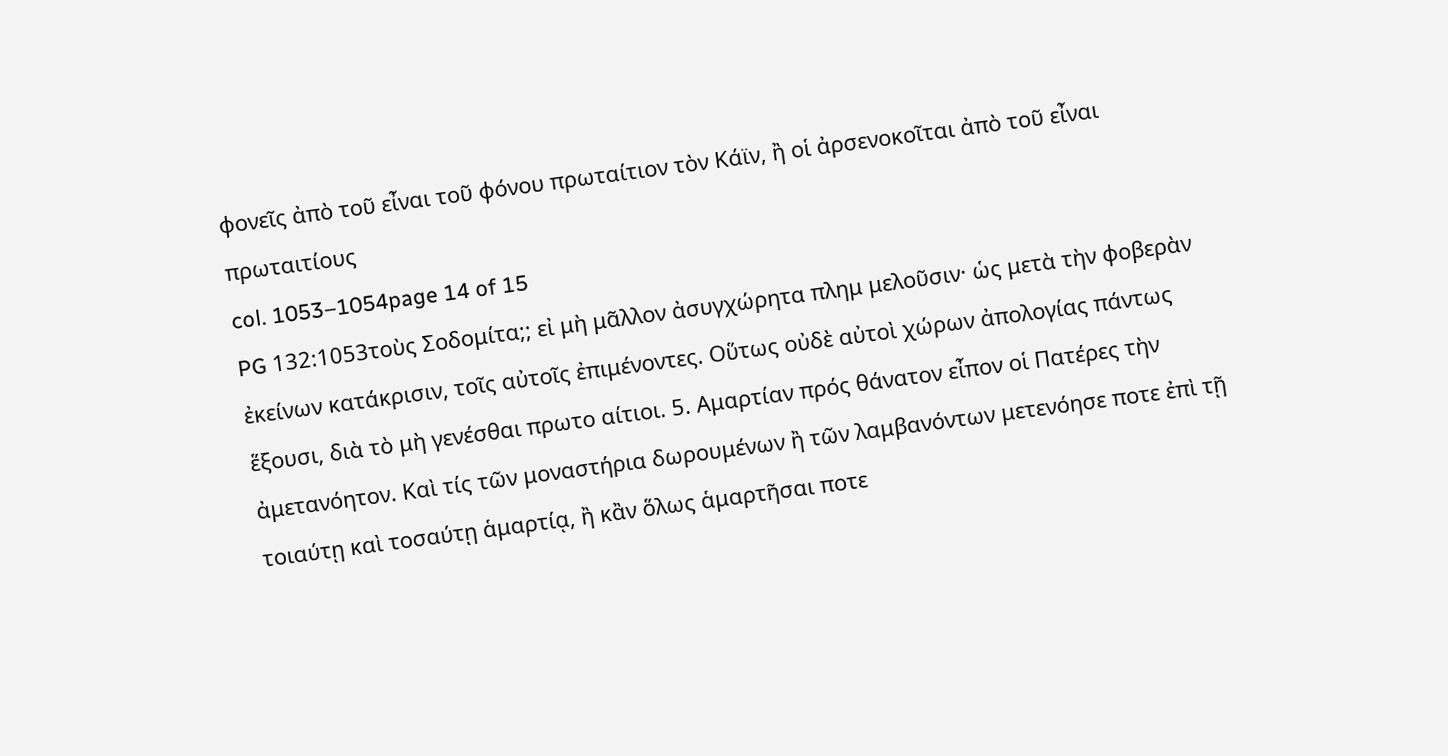φονεῖς ἀπὸ τοῦ εἶναι τοῦ φόνου πρωταίτιον τὸν Κάϊν, ἢ οἱ ἀρσενοκοῖται ἀπὸ τοῦ εἶναι πρωταιτίους
col. 1053–1054page 14 of 15
PG 132:1053τοὺς Σοδομίτα;; εἰ μὴ μᾶλλον ἀσυγχώρητα πλημ μελοῦσιν· ὡς μετὰ τὴν φοβερὰν ἐκείνων κατάκρισιν, τοῖς αὐτοῖς ἐπιμένοντες. Οὕτως οὐδὲ αὐτοὶ χώρων ἀπολογίας πάντως ἕξουσι, διὰ τὸ μὴ γενέσθαι πρωτο αίτιοι. 5. Αμαρτίαν πρός θάνατον εἶπον οἱ Πατέρες τὴν ἀμετανόητον. Καὶ τίς τῶν μοναστήρια δωρουμένων ἢ τῶν λαμβανόντων μετενόησε ποτε ἐπὶ τῇ τοιαύτῃ καὶ τοσαύτῃ ἁμαρτίᾳ, ἢ κἂν ὅλως ἁμαρτῆσαι ποτε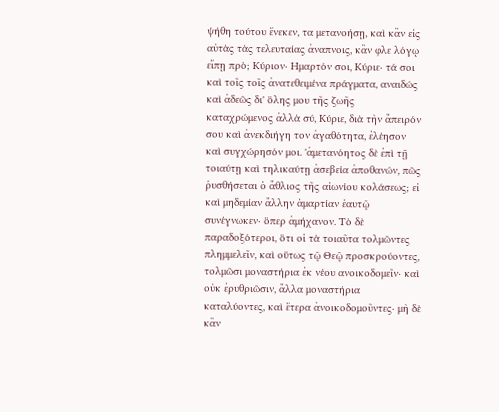ψήθη τούτου ἕνεκεν, τα μετανοήσῃ, καὶ κἂν εἰς αὐτὰς τὰς τελευταίας ἀναπνοις, κἂν φλε λόγῳ εἴπῃ πρὸ; Κύριον· Ημαρτόν σοι, Κύριε· τά σοι καὶ τοῖς τοῖς ἀνατεθειμένα πράγματα, αναιδώς καὶ ἀδεῶς δι' ὅλης μου τῆς ζωῆς καταχρώμενος ἀλλὰ σύ, Κύριε, διὰ τὴν ἄπειρόν σου καὶ ἀνεκδιήγη τον ἀγαθότητα, ἐλέησον καὶ συγχώρησόν μοι. 'ἀμετανόητος δὲ ἐπὶ τῇ τοιαύτῃ καὶ τηλικαύτῃ ἀσεβεία ἀποθανών, πῶς ῥυσθήσεται ὁ ἄθλιος τῆς αἰωνίου κολάσεως; εἰ καὶ μηδεμίαν ἄλλην ἁμαρτίαν ἑαυτῷ συνέγνωκεν· ὅπερ ἀμήχανον. Τὸ δὲ παραδοξότεροι, ὅτι οἱ τὰ τοιαῦτα τολμῶντες πλημμελεῖν, καὶ οὕτως τῷ Θεῷ προσκρούοντες, τολμῶσι μοναστήρια ἐκ νέου ανοικοδομεῖν· καὶ οὐκ ἐρυθριῶσιν, ἄλλα μοναστήρια καταλύοντες, καὶ ἕτερα ἀνοικοδομοῦντες· μὴ δὲ κἂν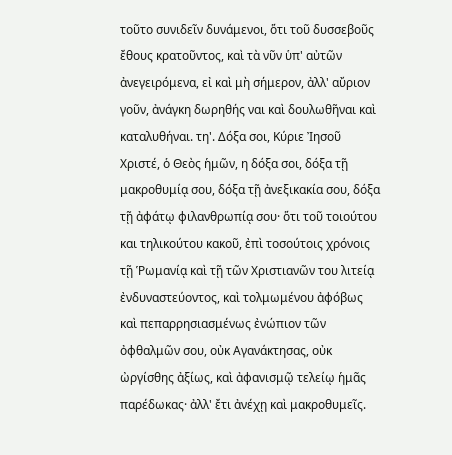τοῦτο συνιδεῖν δυνάμενοι, ὅτι τοῦ δυσσεβοῦς ἔθους κρατοῦντος, καὶ τὰ νῦν ὑπ' αὐτῶν ἀνεγειρόμενα, εἰ καὶ μὴ σήμερον, ἀλλ' αὔριον γοῦν, ἀνάγκη δωρηθής ναι καὶ δουλωθῆναι καὶ καταλυθήναι. τη'. Δόξα σοι, Κύριε Ἰησοῦ Χριστέ, ὁ Θεὸς ἡμῶν, η δόξα σοι, δόξα τῇ μακροθυμίᾳ σου, δόξα τῇ ἀνεξικακία σου, δόξα τῇ ἀφάτῳ φιλανθρωπίᾳ σου· ὅτι τοῦ τοιούτου και τηλικούτου κακοῦ, ἐπὶ τοσούτοις χρόνοις τῇ Ῥωμανίᾳ καὶ τῇ τῶν Χριστιανῶν του λιτείᾳ ἐνδυναστεύοντος, καὶ τολμωμένου ἀφόβως καὶ πεπαρρησιασμένως ἐνώπιον τῶν ὀφθαλμῶν σου, οὐκ Αγανάκτησας, οὐκ ὠργίσθης ἀξίως, καὶ ἀφανισμῷ τελείῳ ἡμᾶς παρέδωκας· ἀλλ' ἔτι ἀνέχῃ καὶ μακροθυμεῖς.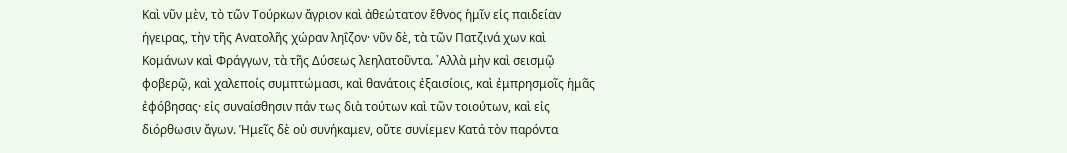Καὶ νῦν μὲν, τὸ τῶν Τούρκων ἄγριον καὶ ἀθεώτατον ἔθνος ἡμῖν εἰς παιδείαν ήγειρας, τὴν τῆς Ανατολῆς χώραν ληΐζον· νῦν δὲ, τὰ τῶν Πατζινά χων καὶ Κομάνων καὶ Φράγγων, τὰ τῆς Δύσεως λεηλατοῦντα. ᾿Αλλὰ μὴν καὶ σεισμῷ φοβερῷ, καὶ χαλεποίς συμπτώμασι, καὶ θανάτοις ἐξαισίοις, καὶ ἐμπρησμοῖς ἡμᾶς ἐφόβησας· εἰς συναίσθησιν πάν τως διὰ τούτων καὶ τῶν τοιούτων, καὶ εἰς διόρθωσιν ἄγων. Ἡμεῖς δὲ οὐ συνήκαμεν, οὔτε συνίεμεν Κατά τὸν παρόντα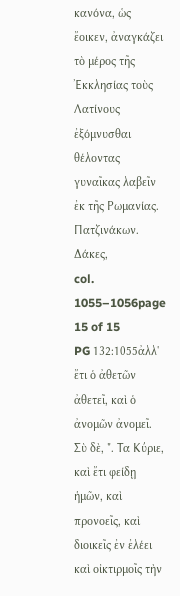κανόνα, ὡς ἔοικεν, ἀναγκάζει τὸ μέρος τῆς Ἐκκλησίας τοὺς Λατίνους ἐξόμνυσθαι θέλοντας γυναῖκας λαβεῖν ἐκ τῆς Ρωμανίας. Πατζινάκων. Δάκες,
col. 1055–1056page 15 of 15
PG 132:1055ἀλλ' ἔτι ὁ ἀθετῶν ἀθετεῖ, καὶ ὁ ἀνομῶν ἀνομεῖ. Σὺ δὲ, ". Τα Κύριε, καὶ ἔτι φείδῃ ἡμῶν, καὶ προνοεῖς, καὶ διοικεῖς ἐν ἐλέει καὶ οἰκτιρμοῖς τὴν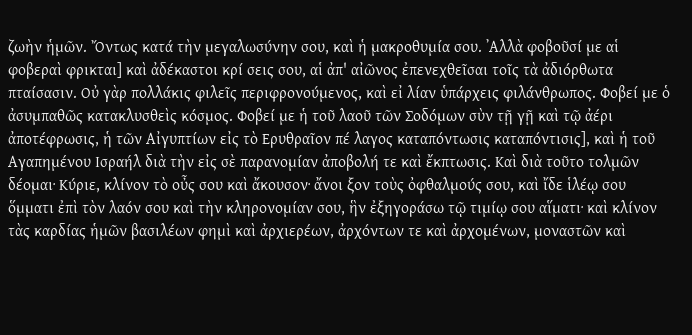ζωὴν ἡμῶν. Ὄντως κατά τὴν μεγαλωσύνην σου, καὶ ἡ μακροθυμία σου. ᾿Αλλὰ φοβοῦσί με αἱ φοβεραὶ φρικται] καὶ ἀδέκαστοι κρί σεις σου, αἱ ἀπ' αἰῶνος ἐπενεχθεῖσαι τοῖς τὰ ἀδιόρθωτα πταίσασιν. Οὐ γὰρ πολλάκις φιλεῖς περιφρονούμενος, καὶ εἰ λίαν ὑπάρχεις φιλάνθρωπος. Φοβεί με ὁ ἀσυμπαθῶς κατακλυσθεὶς κόσμος. Φοβεί με ἡ τοῦ λαοῦ τῶν Σοδόμων σὺν τῇ γῇ καὶ τῷ ἀέρι ἀποτέφρωσις, ἡ τῶν Αἰγυπτίων εἰς τὸ Ερυθραῖον πέ λαγος καταπόντωσις καταπόντισις], καὶ ἡ τοῦ Αγαπημένου Ισραήλ διὰ τὴν εἰς σὲ παρανομίαν ἀποβολή τε καὶ ἔκπτωσις. Καὶ διὰ τοῦτο τολμῶν δέομαι· Κύριε, κλίνον τὸ οὖς σου καὶ ἄκουσον· ἄνοι ξον τοὺς ὀφθαλμούς σου, καὶ ἴδε ἱλέῳ σου ὅμματι ἐπὶ τὸν λαόν σου καὶ τὴν κληρονομίαν σου, ἣν ἐξηγοράσω τῷ τιμίῳ σου αἵματι· καὶ κλίνον τὰς καρδίας ἡμῶν βασιλέων φημὶ καὶ ἀρχιερέων, ἀρχόντων τε καὶ ἀρχομένων, μοναστῶν καὶ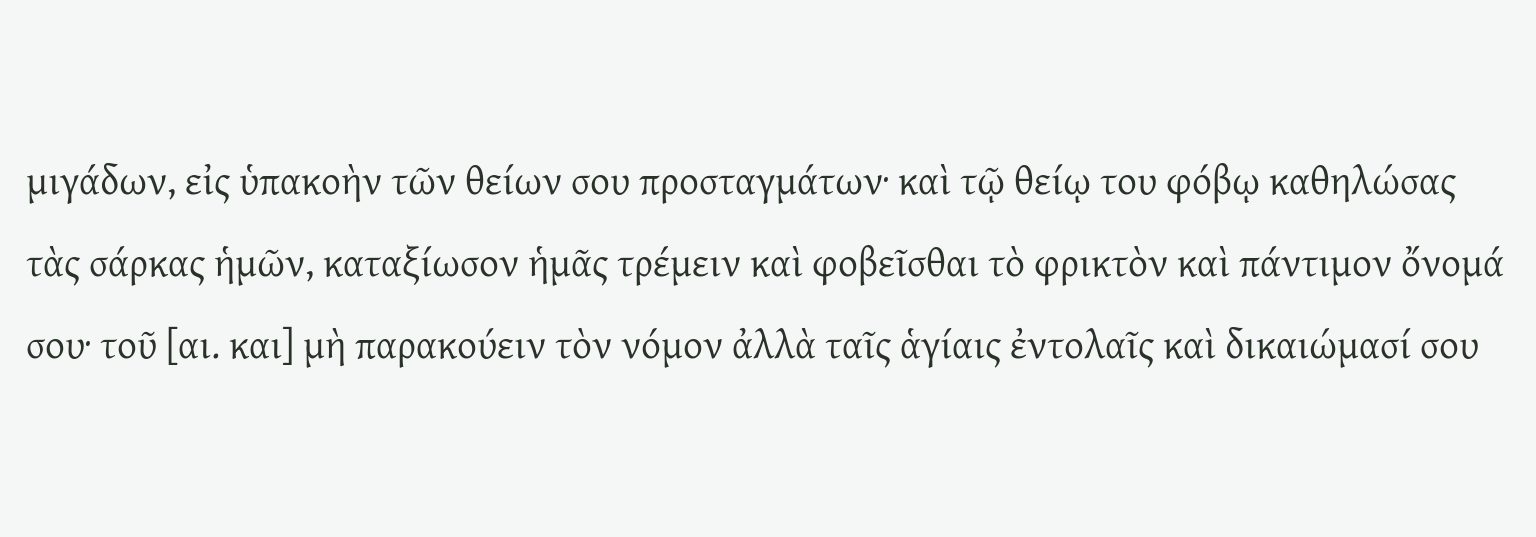μιγάδων, εἰς ὑπακοὴν τῶν θείων σου προσταγμάτων· καὶ τῷ θείῳ του φόβῳ καθηλώσας τὰς σάρκας ἡμῶν, καταξίωσον ἡμᾶς τρέμειν καὶ φοβεῖσθαι τὸ φρικτὸν καὶ πάντιμον ὄνομά σου· τοῦ [αι. και] μὴ παρακούειν τὸν νόμον ἀλλὰ ταῖς ἁγίαις ἐντολαῖς καὶ δικαιώμασί σου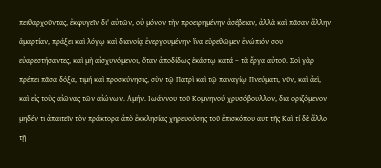πειθαρχοῦντας, ἐκφυγεῖν δι' αὐτῶν, οὐ μόνον τὴν προειρημένην ἀσέβειαν, ἀλλὰ καὶ πᾶσαν ἄλλην ἁμαρτίαν, πράξει καὶ λόγῳ καὶ διανοίᾳ ἐνεργουμένην· ἵνα εὑρεθῶμεν ἐνώπιόν σου εὐαρεστήσαντες, καὶ μὴ αἰσχυνόμενοι, ὅταν ἀποδίδως ἑκάστῳ κατά – τὰ ἔργα αὐτοῦ. Σοὶ γὰρ πρέπει πᾶσα δόξα, τιμή καὶ προσκύνησις, σὺν τῷ Πατρὶ καὶ τῷ παναγίῳ Πνεύματι, νῦν, καὶ ἀεὶ, καὶ εἰς τοὺς αἰῶνας τῶν αἰώνων. Αμήν. Ιωάννου τοῦ Κομνηνού χρυσόβουλλον, δια οριζόμενον μηδέν τι ἀπαιτεῖν τὸν πράκτορα ἀπὸ ἐκκλησίας χηρευούσης τοῦ ἐπισκόπου αυτ τῆς Καὶ τί δὲ ἄλλο τῇ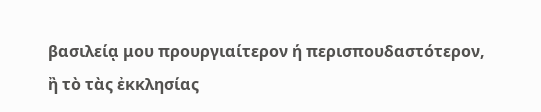βασιλείᾳ μου προυργιαίτερον ή περισπουδαστότερον, ἢ τὸ τὰς ἐκκλησίας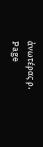ἀνωτέρας ρ.
Page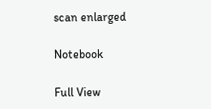scan enlarged

Notebook

Full View